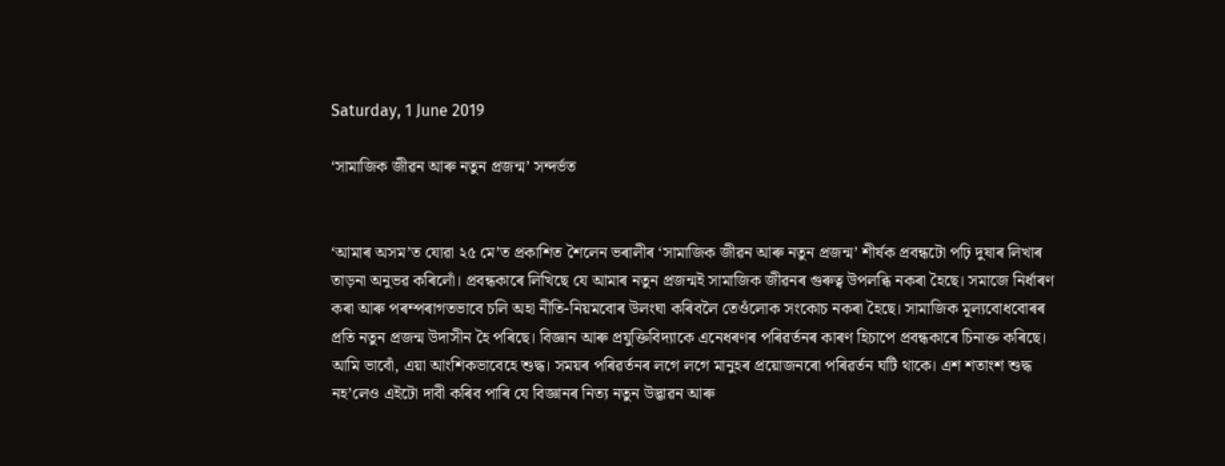Saturday, 1 June 2019

‘সামাজিক জীৱন আৰু নতুন প্ৰজন্ম’ সন্দৰ্ভত


‘আমাৰ অসম’ত যোৱা ২৫ মে’ত প্ৰকাশিত শৈলেন ভৰালীৰ ‘সামাজিক জীৱন আৰু নতুন প্ৰজন্ম’ শীৰ্ষক প্ৰবন্ধটো পঢ়ি দুষাৰ লিখাৰ তাড়না অনুভৱ কৰিলোঁ। প্ৰবন্ধকাৰে লিখিছে যে আমাৰ নতুন প্ৰজন্মই সামাজিক জীৱনৰ গুৰুত্ব উপলব্ধি নকৰা হৈছে। সমাজে নিৰ্ধাৰণ কৰা আৰু পৰম্পৰাগতভাবে চলি অহা নীতি-নিয়মবোৰ উলংঘা কৰিবলৈ তেওঁলোক সংকোচ নকৰা হৈছে। সামাজিক মূল্যবোধবোৰৰ প্ৰতি নতুন প্ৰজন্ম উদাসীন হৈ পৰিছে। বিজ্ঞান আৰু প্ৰযুক্তিবিদ্যাকে এনেধৰণৰ পৰিৱৰ্তনৰ কাৰণ হিচাপে প্ৰবন্ধকাৰে চিনাক্ত কৰিছে। আমি ভাবোঁ, এয়া আংশিকভাবেহে শুদ্ধ। সময়ৰ পৰিৱৰ্তনৰ লগে লগে মানুহৰ প্ৰয়োজনৰো পৰিৱৰ্তন ঘটি থাকে। এশ শতাংশ শুদ্ধ নহ’লেও এইটো দাবী কৰিব পাৰি যে বিজ্ঞানৰ নিত্য নতুন উদ্ভাৱন আৰু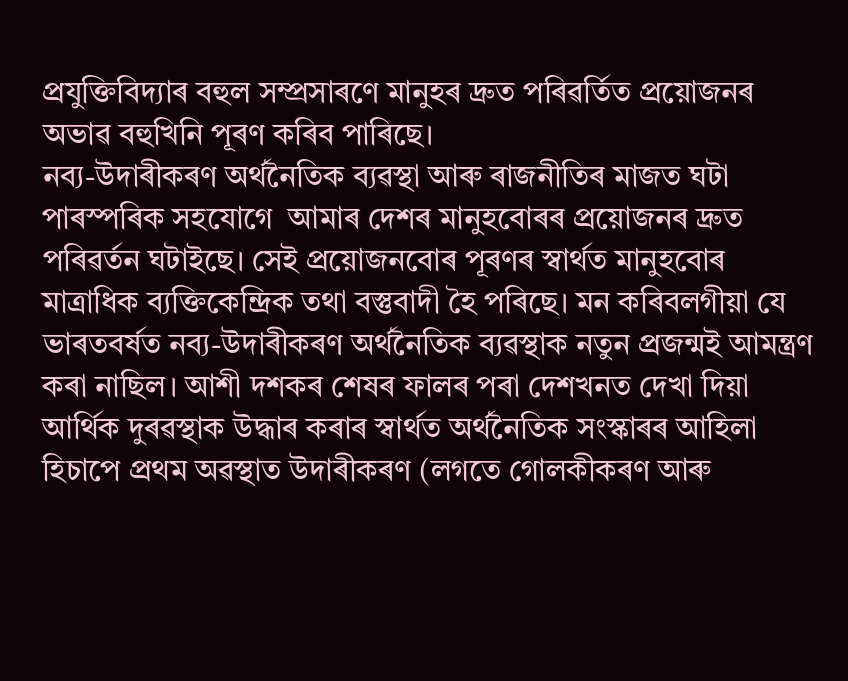প্ৰযুক্তিবিদ্যাৰ বহুল সম্প্ৰসাৰণে মানুহৰ দ্ৰুত পৰিৱৰ্তিত প্ৰয়োজনৰ অভাৱ বহুখিনি পূৰণ কৰিব পাৰিছে।
নব্য-উদাৰীকৰণ অৰ্থনৈতিক ব্যৱস্থা আৰু ৰাজনীতিৰ মাজত ঘটা পাৰস্পৰিক সহযোগে  আমাৰ দেশৰ মানুহবোৰৰ প্ৰয়োজনৰ দ্ৰুত পৰিৱৰ্তন ঘটাইছে। সেই প্ৰয়োজনবোৰ পূৰণৰ স্বাৰ্থত মানুহবোৰ মাত্ৰাধিক ব্যক্তিকেন্দ্ৰিক তথা বস্তুবাদী হৈ পৰিছে। মন কৰিবলগীয়া যে ভাৰতবৰ্ষত নব্য-উদাৰীকৰণ অৰ্থনৈতিক ব্যৱস্থাক নতুন প্ৰজন্মই আমন্ত্ৰণ কৰা নাছিল। আশী দশকৰ শেষৰ ফালৰ পৰা দেশখনত দেখা দিয়া আৰ্থিক দুৰৱস্থাক উদ্ধাৰ কৰাৰ স্বাৰ্থত অৰ্থনৈতিক সংস্কাৰৰ আহিলা হিচাপে প্ৰথম অৱস্থাত উদাৰীকৰণ (লগতে গোলকীকৰণ আৰু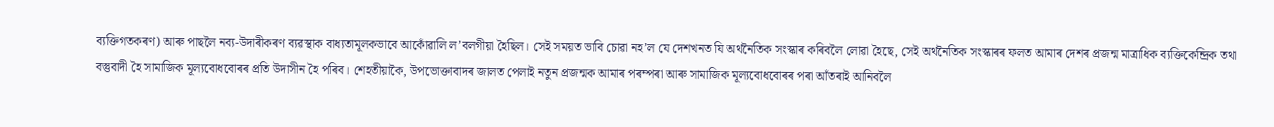ব্যক্তিগতকৰণ) আৰু পাছলৈ নব্য-উদাৰীকৰণ ব্যৱস্থাক বাধ্যতামূলকভাবে আকোঁৱালি ল’বলগীয়া হৈছিল। সেই সময়ত ভাবি চোৱা নহ’ল যে দেশখনত যি অৰ্থনৈতিক সংস্কাৰ কৰিবলৈ লোৱা হৈছে, সেই অৰ্থনৈতিক সংস্কাৰৰ ফলত আমাৰ দেশৰ প্ৰজন্ম মাত্ৰাধিক ব্যক্তিকেন্দ্ৰিক তথা বস্তুবাদী হৈ সামাজিক মূল্যবোধবোৰৰ প্ৰতি উদাসীন হৈ পৰিব। শেহতীয়াকৈ, উপভোক্তাবাদৰ জালত পেলাই নতুন প্ৰজন্মক আমাৰ পৰম্পৰা আৰু সামাজিক মূল্যবোধবোৰৰ পৰা আঁতৰাই আনিবলৈ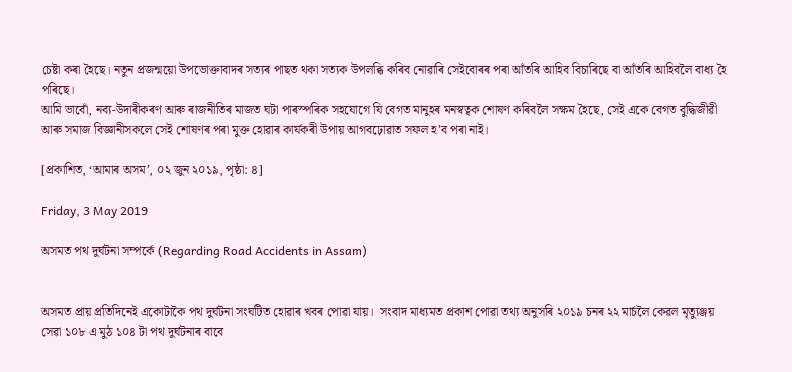চেষ্টা কৰা হৈছে। নতুন প্ৰজন্ময়ো উপভোক্তাবাদৰ সত্যৰ পাছত থকা সত্যক উপলব্ধি কৰিব নোৱাৰি সেইবোৰৰ পৰা আঁতৰি আহিব বিচাৰিছে বা আঁতৰি আহিবলৈ বাধ্য হৈ পৰিছে।
আমি ভাবোঁ, নব্য-উদাৰীকৰণ আৰু ৰাজনীতিৰ মাজত ঘটা পাৰস্পৰিক সহযোগে যি বেগত মানুহৰ মনস্বত্বক শোষণ কৰিবলৈ সক্ষম হৈছে, সেই একে বেগত বুদ্ধিজীৱী আৰু সমাজ বিজ্ঞানীসকলে সেই শোষণৰ পৰা মুক্ত হোৱাৰ কাৰ্যকৰী উপায় আগবঢ়োৱাত সফল হ’ব পৰা নাই।

[প্ৰকাশিত, ‘আমাৰ অসম’, ০২ জুন ২০১৯, পৃষ্ঠা: ৪]

Friday, 3 May 2019

অসমত পথ দুৰ্ঘটনা সম্পৰ্কে (Regarding Road Accidents in Assam)


অসমত প্ৰায় প্ৰতিদিনেই একোটাকৈ পথ দুৰ্ঘটনা সংঘটিত হোৱাৰ খবৰ পোৱা যায়।  সংবাদ মাধ্যমত প্ৰকাশ পোৱা তথ্য অনুসৰি ২০১৯ চনৰ ২২ মাৰ্চলৈ কেৱল মৃত্যুঞ্জয় সেৱা ১০৮ এ মুঠ ১০৪ টা পথ দুৰ্ঘটনাৰ বাবে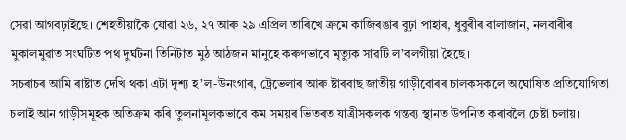সেৱা আগবঢ়াইছে। শেহতীয়াকৈ যোৱা ২৬, ২৭ আৰু ২৯ এপ্ৰিল তাৰিখে ক্ৰমে কাজিৰঙাৰ বুঢ়া পাহাৰ, ধুবুৰীৰ বালাজান, নলবাৰীৰ মুকালমুৱাত সংঘটিত পথ দুৰ্ঘটনা তিনিটাত মুঠ আঠজন মানুহে কৰুণভাবে মৃত্যুক সাৱটি ল’বলগীয়া হৈছে।
সচৰাচৰ আমি ৰাষ্টাত দেখি থকা এটা দৃশ্য হ’ল-উনংগাৰ, ট্ৰেভেলাৰ আৰু ষ্টাৰবাছ জাতীয় গাড়ীবোৰৰ চালকসকলে অঘোষিত প্ৰতিযোগিতা চলাই আন গাড়ীসমূহক অতিক্ৰম কৰি তুলনামূলকভাবে কম সময়ৰ ভিতৰত যাত্ৰীসকলক গন্তব্য স্থানত উপনিত কৰাবলৈ চেষ্টা চলায়।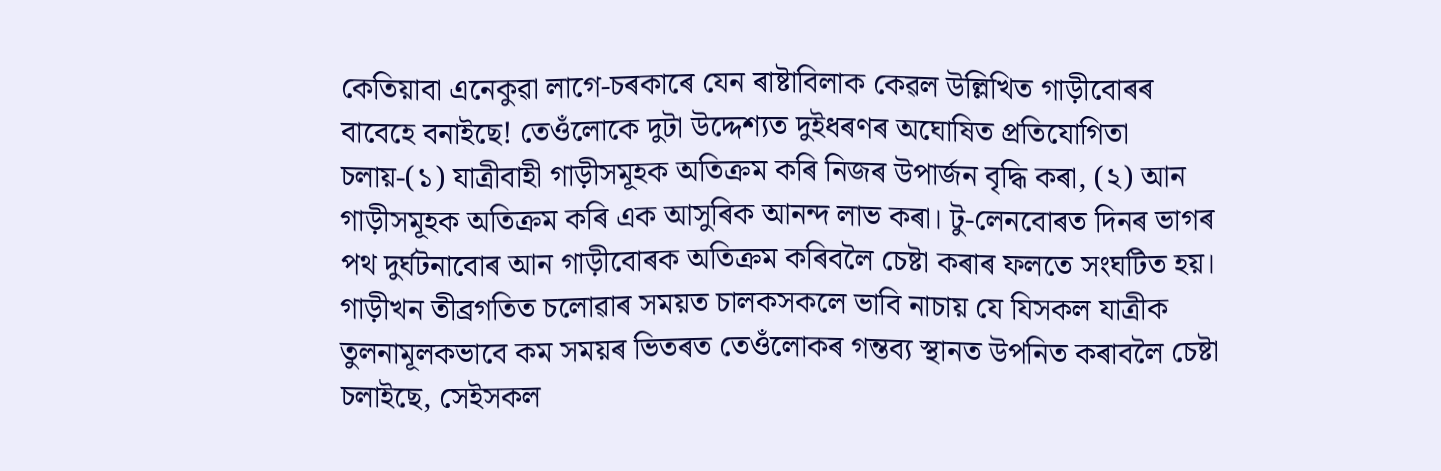কেতিয়াবা এনেকুৱা লাগে-চৰকাৰে যেন ৰাষ্টাবিলাক কেৱল উল্লিখিত গাড়ীবোৰৰ বাবেহে বনাইছে! তেওঁলোকে দুটা উদ্দেশ্যত দুইধৰণৰ অঘোষিত প্ৰতিযোগিতা চলায়-(১) যাত্ৰীবাহী গাড়ীসমূহক অতিক্ৰম কৰি নিজৰ উপাৰ্জন বৃদ্ধি কৰা, (২) আন গাড়ীসমূহক অতিক্ৰম কৰি এক আসুৰিক আনন্দ লাভ কৰা। টু-লেনবোৰত দিনৰ ভাগৰ পথ দুৰ্ঘটনাবোৰ আন গাড়ীবোৰক অতিক্ৰম কৰিবলৈ চেষ্টা কৰাৰ ফলতে সংঘটিত হয়। গাড়ীখন তীব্ৰগতিত চলোৱাৰ সময়ত চালকসকলে ভাবি নাচায় যে যিসকল যাত্ৰীক তুলনামূলকভাবে কম সময়ৰ ভিতৰত তেওঁলোকৰ গন্তব্য স্থানত উপনিত কৰাবলৈ চেষ্টা চলাইছে, সেইসকল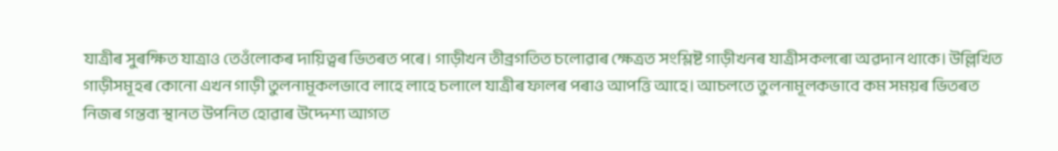যাত্ৰীৰ সুৰক্ষিত যাত্ৰাও তেওঁলোকৰ দায়িত্বৰ ভিতৰত পৰে। গাড়ীখন তীব্ৰগতিত চলোৱাৰ ক্ষেত্ৰত সংশ্লিষ্ট গাড়ীখনৰ যাত্ৰীসকলৰো অৱদান থাকে। উল্লিখিত গাড়ীসমূহৰ কোনো এখন গাড়ী তুলনামূকলভাবে লাহে লাহে চলালে যাত্ৰীৰ ফালৰ পৰাও আপত্তি আহে। আচলতে তুলনামূলকভাবে কম সময়ৰ ভিতৰত নিজৰ গন্তব্য স্থানত উপনিত হোৱাৰ উদ্দেশ্য আগত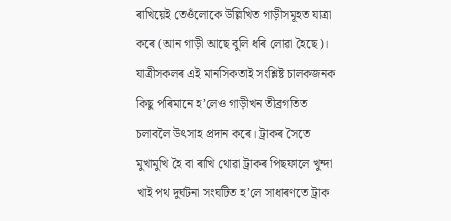ৰাখিয়েই তেওঁলোকে উল্লিখিত গাড়ীসমূহত যাত্ৰা কৰে (আন গাড়ী আছে বুলি ধৰি লোৱা হৈছে)। যাত্ৰীসকলৰ এই মানসিকতাই সংশ্লিষ্ট চালকজনক কিছু পৰিমানে হ’লেও গাড়ীখন তীব্ৰগতিত চলাবলৈ উৎসাহ প্ৰদান কৰে। ট্ৰাকৰ সৈতে মুখামুখি হৈ বা ৰাখি থোৱা ট্ৰাকৰ পিছফালে খুন্দা খাই পথ দুৰ্ঘটনা সংঘটিত হ’লে সাধাৰণতে ট্ৰাক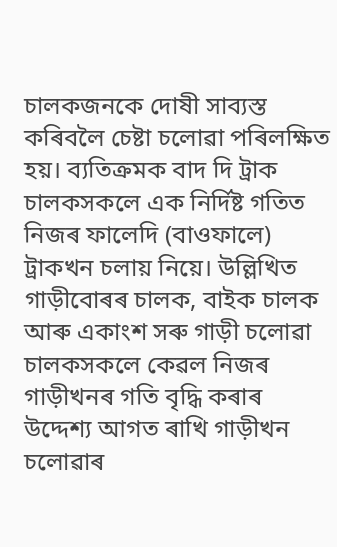চালকজনকে দোষী সাব্যস্ত কৰিবলৈ চেষ্টা চলোৱা পৰিলক্ষিত হয়। ব্যতিক্ৰমক বাদ দি ট্ৰাক চালকসকলে এক নিৰ্দিষ্ট গতিত নিজৰ ফালেদি (বাওফালে) ট্ৰাকখন চলায় নিয়ে। উল্লিখিত গাড়ীবোৰৰ চালক, বাইক চালক আৰু একাংশ সৰু গাড়ী চলোৱা চালকসকলে কেৱল নিজৰ গাড়ীখনৰ গতি বৃদ্ধি কৰাৰ উদ্দেশ্য আগত ৰাখি গাড়ীখন চলোৱাৰ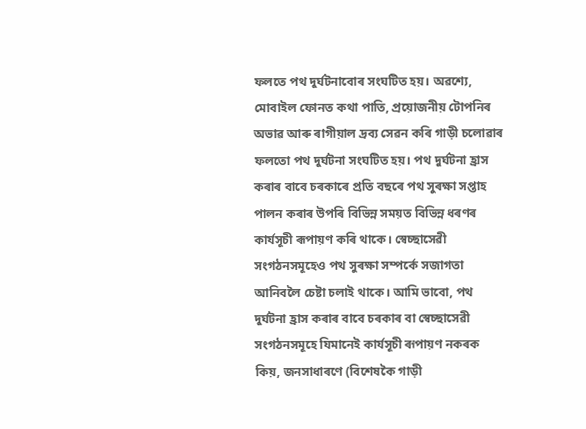ফলতে পথ দুৰ্ঘটনাবোৰ সংঘটিত হয়। অৱশ্যে, মোবাইল ফোনত কথা পাতি, প্ৰয়োজনীয় টোপনিৰ অভাৱ আৰু ৰাগীয়াল দ্ৰব্য সেৱন কৰি গাড়ী চলোৱাৰ ফলতো পথ দুৰ্ঘটনা সংঘটিত হয়। পথ দুৰ্ঘটনা হ্ৰাস কৰাৰ বাবে চৰকাৰে প্ৰতি বছৰে পথ সুৰক্ষা সপ্তাহ পালন কৰাৰ উপৰি বিভিন্ন সময়ত বিভিন্ন ধৰণৰ কাৰ্যসূচী ৰূপায়ণ কৰি থাকে। স্বেচ্ছাসেৱী সংগঠনসমূহেও পথ সুৰক্ষা সম্পৰ্কে সজাগতা আনিবলৈ চেষ্টা চলাই থাকে। আমি ভাবো, পথ দুৰ্ঘটনা হ্ৰাস কৰাৰ বাবে চৰকাৰ বা স্বেচ্ছাসেৱী সংগঠনসমূহে যিমানেই কাৰ্যসূচী ৰূপায়ণ নকৰক কিয়, জনসাধাৰণে (বিশেষকৈ গাড়ী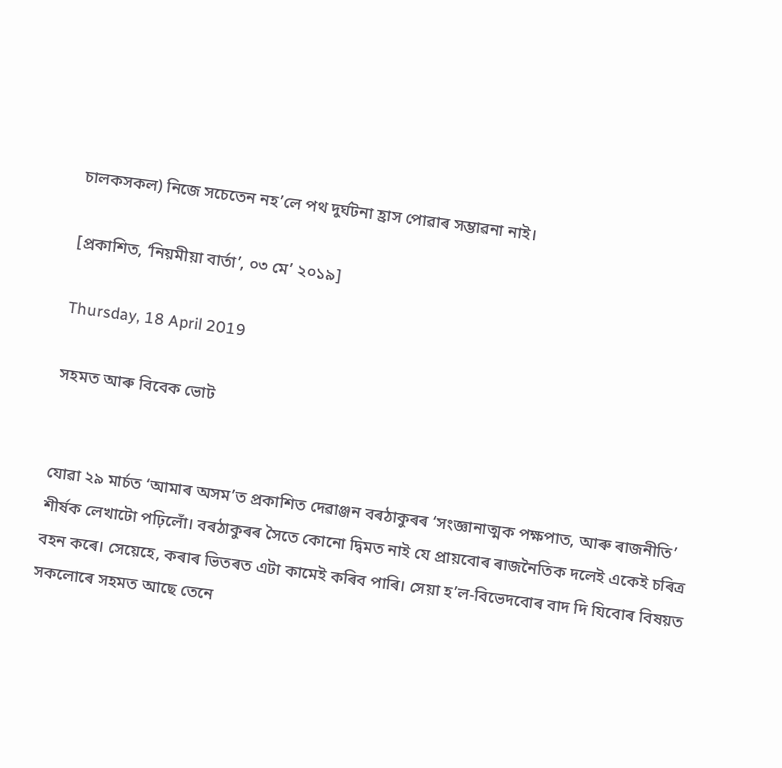চালকসকল) নিজে সচেতেন নহ’লে পথ দুৰ্ঘটনা হ্ৰাস পোৱাৰ সম্ভাৱনা নাই।

[প্ৰকাশিত, ‘নিয়মীয়া বাৰ্তা’, ০৩ মে’ ২০১৯]

Thursday, 18 April 2019

সহমত আৰু বিবেক ভোট


যোৱা ২৯ মাৰ্চত ‘আমাৰ অসম’ত প্ৰকাশিত দেৱাঞ্জন বৰঠাকুৰৰ ‘সংজ্ঞানাত্মক পক্ষপাত, আৰু ৰাজনীতি’ শীৰ্ষক লেখাটো পঢ়িলোঁ। বৰঠাকুৰৰ সৈতে কোনো দ্বিমত নাই যে প্ৰায়বোৰ ৰাজনৈতিক দলেই একেই চৰিত্ৰ বহন কৰে। সেয়েহে, কৰাৰ ভিতৰত এটা কামেই কৰিব পাৰি। সেয়া হ’ল-বিভেদবোৰ বাদ দি যিবোৰ বিষয়ত সকলোৰে সহমত আছে তেনে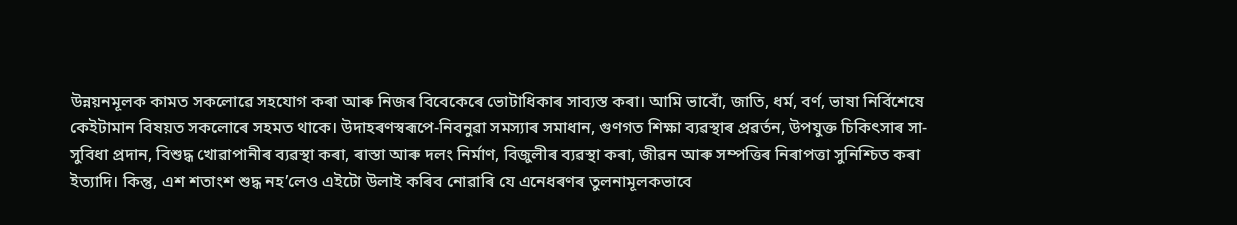উন্নয়নমূলক কামত সকলোৱে সহযোগ কৰা আৰু নিজৰ বিবেকেৰে ভোটাধিকাৰ সাব্যস্ত কৰা। আমি ভাবোঁ, জাতি, ধৰ্ম, বৰ্ণ, ভাষা নিৰ্বিশেষে কেইটামান বিষয়ত সকলোৰে সহমত থাকে। উদাহৰণস্বৰূপে-নিবনুৱা সমস্যাৰ সমাধান, গুণগত শিক্ষা ব্যৱস্থাৰ প্ৰৱৰ্তন, উপযুক্ত চিকিৎসাৰ সা-সুবিধা প্ৰদান, বিশুদ্ধ খোৱাপানীৰ ব্যৱস্থা কৰা, ৰাস্তা আৰু দলং নিৰ্মাণ, বিজুলীৰ ব্যৱস্থা কৰা, জীৱন আৰু সম্পত্তিৰ নিৰাপত্তা সুনিশ্চিত কৰা ইত্যাদি। কিন্তু, এশ শতাংশ শুদ্ধ নহ’লেও এইটো উলাই কৰিব নোৱাৰি যে এনেধৰণৰ তুলনামূলকভাবে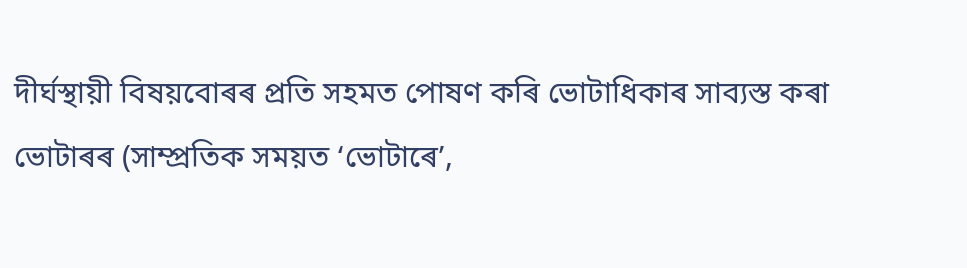দীৰ্ঘস্থায়ী বিষয়বোৰৰ প্ৰতি সহমত পোষণ কৰি ভোটাধিকাৰ সাব্যস্ত কৰা ভোটাৰৰ (সাম্প্ৰতিক সময়ত ‘ভোটাৰে’,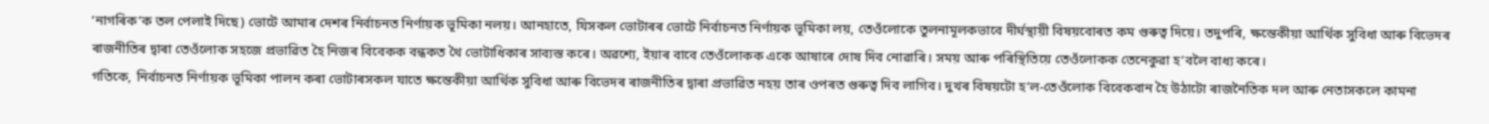‘নাগৰিক’ক তল পেলাই দিছে) ভোটে আমাৰ দেশৰ নিৰ্বাচনত নিৰ্ণায়ক ভূমিকা নলয়। আনহাতে, যিসকল ভোটাৰৰ ভোটে নিৰ্বাচনত নিৰ্ণায়ক ভূমিকা লয়, তেওঁলোকে তুলনামূলকভাবে দীৰ্ঘস্থায়ী বিষয়বোৰত কম গুৰুত্ব দিয়ে। তদুপৰি, ক্ষন্তেকীয়া আৰ্থিক সুবিধা আৰু বিভেদৰ ৰাজনীতিৰ দ্বাৰা তেওঁলোক সহজে প্ৰভাৱিত হৈ নিজৰ বিবেকক বন্ধকত থৈ ভোটাধিকাৰ সাব্যস্ত কৰে। অৱশ্যে, ইয়াৰ বাবে তেওঁলোকক একে আষাৰে দোষ দিব নোৱাৰি। সময় আৰু পৰিস্থিতিয়ে তেওঁলোকক তেনেকুৱা হ’বলৈ বাধ্য কৰে।
গতিকে, নিৰ্বাচনত নিৰ্ণায়ক ভূমিকা পালন কৰা ভোটাৰসকল যাতে ক্ষন্তেকীয়া আৰ্থিক সুবিধা আৰু বিভেদৰ ৰাজনীতিৰ দ্বাৰা প্ৰভাৱিত নহয় তাৰ ওপৰত গুৰুত্ব দিব লাগিব। দুখৰ বিষয়টো হ’ল-তেওঁলোক বিবেকবান হৈ উঠাটো ৰাজনৈতিক দল আৰু নেতাসকলে কামনা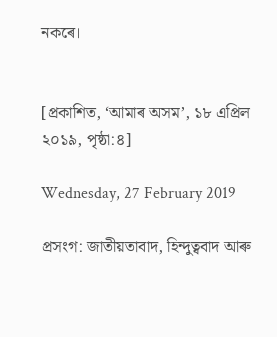নকৰে।


[প্ৰকাশিত, ‘আমাৰ অসম’, ১৮ এপ্ৰিল ২০১৯, পৃষ্ঠা:৪]

Wednesday, 27 February 2019

প্ৰসংগ: জাতীয়তাবাদ, হিন্দুত্ববাদ আৰু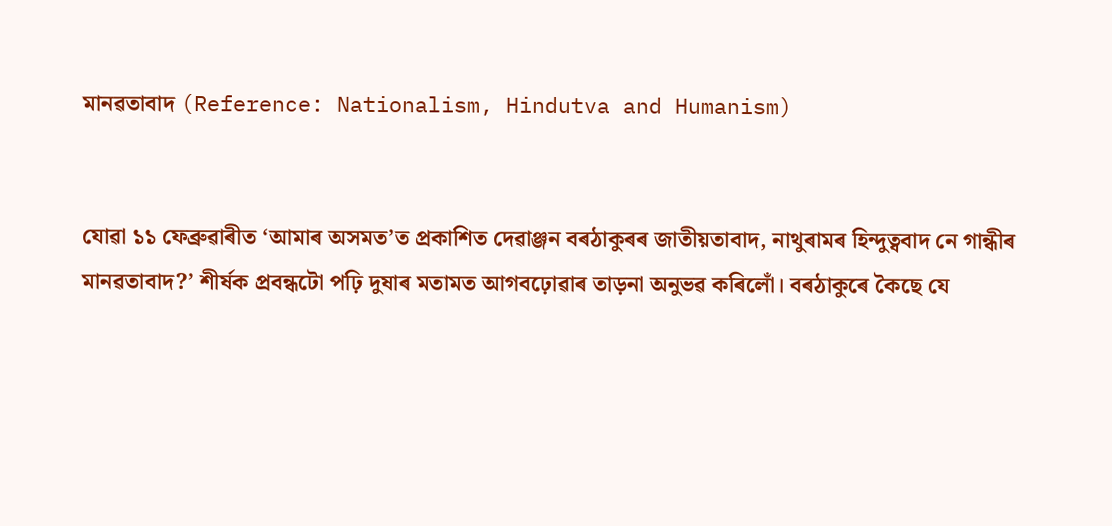মানৱতাবাদ (Reference: Nationalism, Hindutva and Humanism)


যোৱা ১১ ফেব্ৰুৱাৰীত ‘আমাৰ অসমত’ত প্ৰকাশিত দেৱাঞ্জন বৰঠাকুৰৰ জাতীয়তাবাদ, নাথুৰামৰ হিন্দুত্ববাদ নে গান্ধীৰ মানৱতাবাদ?’ শীৰ্ষক প্ৰবন্ধটো পঢ়ি দুষাৰ মতামত আগবঢ়োৱাৰ তাড়না অনুভৱ কৰিলোঁ। বৰঠাকুৰে কৈছে যে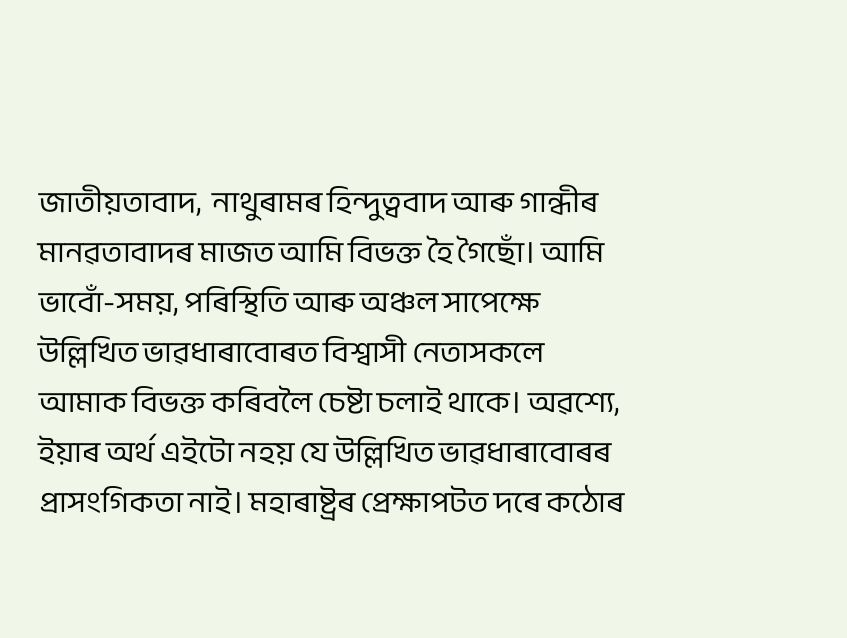জাতীয়তাবাদ,  নাথুৰামৰ হিন্দুত্ববাদ আৰু গান্ধীৰ মানৱতাবাদৰ মাজত আমি বিভক্ত হৈ গৈছোঁ। আমি ভাবোঁ-সময়, পৰিস্থিতি আৰু অঞ্চল সাপেক্ষে উল্লিখিত ভাৱধাৰাবোৰত বিশ্বাসী নেতাসকলে আমাক বিভক্ত কৰিবলৈ চেষ্টা চলাই থাকে। অৱশ্যে, ইয়াৰ অৰ্থ এইটো নহয় যে উল্লিখিত ভাৱধাৰাবোৰৰ প্ৰাসংগিকতা নাই। মহাৰাষ্ট্ৰৰ প্ৰেক্ষাপটত দৰে কঠোৰ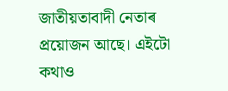জাতীয়তাবাদী নেতাৰ প্ৰয়োজন আছে। এইটো কথাও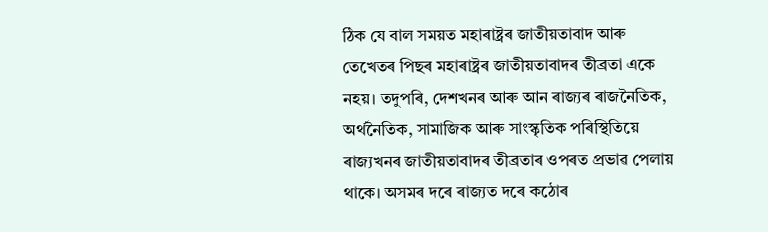ঠিক যে বাল সময়ত মহাৰাষ্ট্ৰৰ জাতীয়তাবাদ আৰু তেখেতৰ পিছৰ মহাৰাষ্ট্ৰৰ জাতীয়তাবাদৰ তীব্ৰতা একে নহয়। তদুপৰি, দেশখনৰ আৰু আন ৰাজ্যৰ ৰাজনৈতিক, অৰ্থনৈতিক, সামাজিক আৰু সাংস্কৃতিক পৰিস্থিতিয়ে ৰাজ্যখনৰ জাতীয়তাবাদৰ তীব্ৰতাৰ ওপৰত প্ৰভাৱ পেলায় থাকে। অসমৰ দৰে ৰাজ্যত দৰে কঠোৰ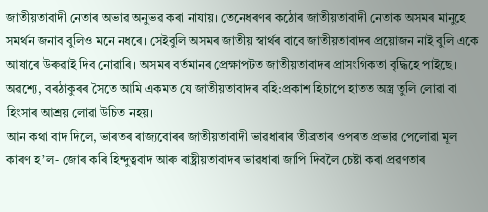জাতীয়তাবাদী নেতাৰ অভাৱ অনুভৱ কৰা নাযায়। তেনেধৰণৰ কঠোৰ জাতীয়তাবাদী নেতাক অসমৰ মানুহে সমৰ্থন জনাব বুলিও মনে নধৰে। সেইবুলি অসমৰ জাতীয় স্বাৰ্থৰ বাবে জাতীয়তাবাদৰ প্ৰয়োজন নাই বুলি একে আষাৰে উৰুৱাই দিব নোৱাৰি। অসমৰ বৰ্তমানৰ প্ৰেক্ষাপটত জাতীয়তাবাদৰ প্ৰাসংগিকতা বৃদ্ধিহে পাইছে। অৱশ্যে, বৰঠাকুৰৰ সৈতে আমি একমত যে জাতীয়তাবাদৰ বহি:প্ৰকাশ হিচাপে হাতত অস্ত্ৰ তুলি লোৱা বা হিংসাৰ আশ্ৰয় লোৱা উচিত নহয়।
আন কথা বাদ দিলে, ভাৰতৰ ৰাজ্যবোৰৰ জাতীয়তাবাদী ভাৱধাৰাৰ তীব্ৰতাৰ ওপৰত প্ৰভাৱ পেলোৱা মূল কাৰণ হ’ল- জোৰ কৰি হিন্দুত্ববাদ আৰু ৰাষ্ট্ৰীয়তাবাদৰ ভাৱধাৰা জাপি দিবলৈ চেষ্টা কৰা প্ৰৱণতাৰ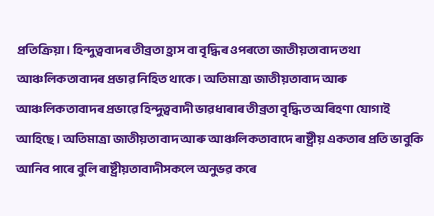প্ৰতিক্ৰিয়া। হিন্দুত্ববাদৰ তীব্ৰতা হ্ৰাস বা বৃদ্ধিৰ ওপৰতো জাতীয়তাবাদ তথা আঞ্চলিকতাবাদৰ প্ৰভাৱ নিহিত থাকে। অতিমাত্ৰা জাতীয়তাবাদ আৰু আঞ্চলিকতাবাদৰ প্ৰভাৱে হিন্দুত্ববাদী ভাৱধাৰাৰ তীব্ৰতা বৃদ্ধিত অৰিহণা যোগাই আহিছে। অতিমাত্ৰা জাতীয়তাবাদ আৰু আঞ্চলিকতাবাদে ৰাষ্ট্ৰীয় একতাৰ প্ৰতি ভাবুকি আনিব পাৰে বুলি ৰাষ্ট্ৰীয়তাবাদীসকলে অনুভৱ কৰে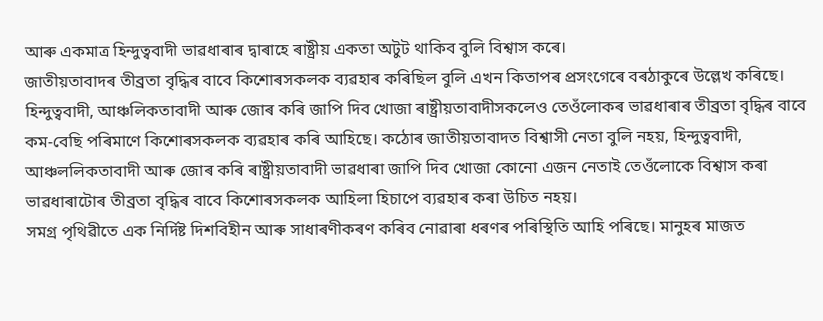আৰু একমাত্ৰ হিন্দুত্ববাদী ভাৱধাৰাৰ দ্বাৰাহে ৰাষ্ট্ৰীয় একতা অটুট থাকিব বুলি বিশ্বাস কৰে।
জাতীয়তাবাদৰ তীব্ৰতা বৃদ্ধিৰ বাবে কিশোৰসকলক ব্যৱহাৰ কৰিছিল বুলি এখন কিতাপৰ প্ৰসংগেৰে বৰঠাকুৰে উল্লেখ কৰিছে। হিন্দুত্ববাদী, আঞ্চলিকতাবাদী আৰু জোৰ কৰি জাপি দিব খোজা ৰাষ্ট্ৰীয়তাবাদীসকলেও তেওঁলোকৰ ভাৱধাৰাৰ তীব্ৰতা বৃদ্ধিৰ বাবে কম-বেছি পৰিমাণে কিশোৰসকলক ব্যৱহাৰ কৰি আহিছে। কঠোৰ জাতীয়তাবাদত বিশ্বাসী নেতা বুলি নহয়, হিন্দুত্ববাদী, আঞ্চললিকতাবাদী আৰু জোৰ কৰি ৰাষ্ট্ৰীয়তাবাদী ভাৱধাৰা জাপি দিব খোজা কোনো এজন নেতাই তেওঁলোকে বিশ্বাস কৰা ভাৱধাৰাটোৰ তীব্ৰতা বৃদ্ধিৰ বাবে কিশোৰসকলক আহিলা হিচাপে ব্যৱহাৰ কৰা উচিত নহয়।
সমগ্ৰ পৃথিৱীতে এক নিৰ্দিষ্ট দিশবিহীন আৰু সাধাৰণীকৰণ কৰিব নোৱাৰা ধৰণৰ পৰিস্থিতি আহি পৰিছে। মানুহৰ মাজত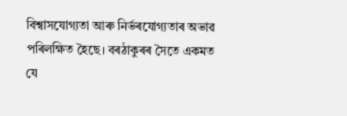বিশ্বাসযোগ্যতা আৰু নিৰ্ভৰযোগ্যতাৰ অভাৱ পৰিলক্ষিত হৈছে। বৰঠাকুৰৰ সৈতে একমত যে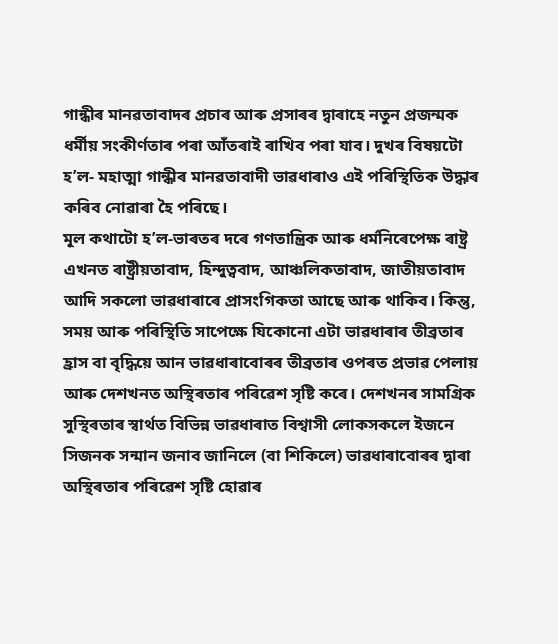গান্ধীৰ মানৱতাবাদৰ প্ৰচাৰ আৰু প্ৰসাৰৰ দ্বাৰাহে নতুন প্ৰজন্মক ধৰ্মীয় সংকীৰ্ণতাৰ পৰা আঁতৰাই ৰাখিব পৰা যাব। দুখৰ বিষয়টো হ’ল- মহাত্মা গান্ধীৰ মানৱতাবাদী ভাৱধাৰাও এই পৰিস্থিতিক উদ্ধাৰ কৰিব নোৱাৰা হৈ পৰিছে।
মূল কথাটো হ’ল-ভাৰতৰ দৰে গণতান্ত্ৰিক আৰু ধৰ্মনিৰেপেক্ষ ৰাষ্ট্ৰ এখনত ৰাষ্ট্ৰীয়তাবাদ, হিন্দুত্ববাদ, আঞ্চলিকতাবাদ, জাতীয়তাবাদ আদি সকলো ভাৱধাৰাৰে প্ৰাসংগিকতা আছে আৰু থাকিব। কিন্তু, সময় আৰু পৰিস্থিতি সাপেক্ষে যিকোনো এটা ভাৱধাৰাৰ তীব্ৰতাৰ হ্ৰাস বা বৃদ্ধিয়ে আন ভাৱধাৰাবোৰৰ তীব্ৰতাৰ ওপৰত প্ৰভাৱ পেলায় আৰু দেশখনত অস্থিৰতাৰ পৰিৱেশ সৃষ্টি কৰে। দেশখনৰ সামগ্ৰিক সুস্থিৰতাৰ স্বাৰ্থত বিভিন্ন ভাৱধাৰাত বিশ্বাসী লোকসকলে ইজনে সিজনক সন্মান জনাব জানিলে (বা শিকিলে) ভাৱধাৰাবোৰৰ দ্বাৰা অস্থিৰতাৰ পৰিৱেশ সৃষ্টি হোৱাৰ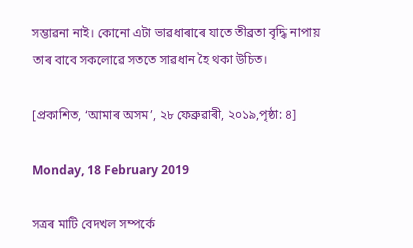সম্ভাৱনা নাই। কোনো এটা ভাৱধাৰাৰে যাতে তীব্ৰতা বৃদ্ধি নাপায় তাৰ বাবে সকলোৱে সততে সাৱধান হৈ থকা উচিত।

[প্ৰকাশিত, ‘আমাৰ অসম’, ২৮ ফেব্ৰুৱাৰী, ২০১৯,পৃষ্ঠা: ৪]

Monday, 18 February 2019

সত্ৰৰ মাটি বেদখল সম্পৰ্কে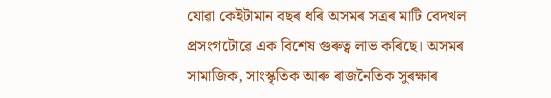যোৱা কেইটামান বছৰ ধৰি অসমৰ সত্ৰৰ মাটি বেদখল প্ৰসংগটোৱে এক বিশেষ গুৰুত্ব লাভ কৰিছে। অসমৰ সামাজিক, সাংস্কৃতিক আৰু ৰাজনৈতিক সুৰক্ষাৰ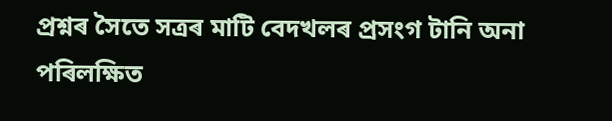প্ৰশ্নৰ সৈতে সত্ৰৰ মাটি বেদখলৰ প্ৰসংগ টানি অনা পৰিলক্ষিত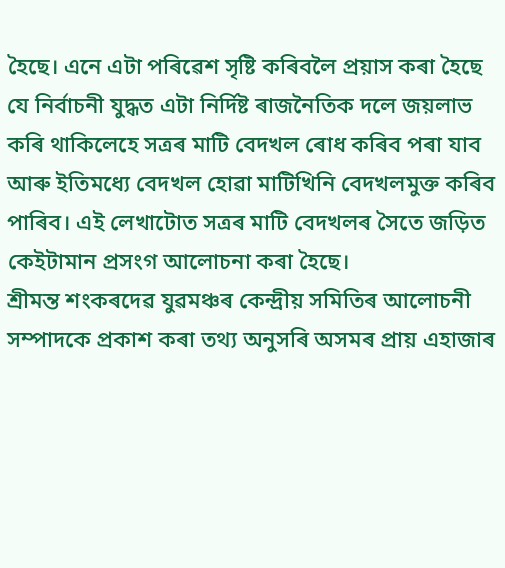হৈছে। এনে এটা পৰিৱেশ সৃষ্টি কৰিবলৈ প্ৰয়াস কৰা হৈছে যে নিৰ্বাচনী যুদ্ধত এটা নিৰ্দিষ্ট ৰাজনৈতিক দলে জয়লাভ কৰি থাকিলেহে সত্ৰৰ মাটি বেদখল ৰোধ কৰিব পৰা যাব আৰু ইতিমধ্যে বেদখল হোৱা মাটিখিনি বেদখলমুক্ত কৰিব পাৰিব। এই লেখাটোত সত্ৰৰ মাটি বেদখলৰ সৈতে জড়িত কেইটামান প্ৰসংগ আলোচনা কৰা হৈছে।
শ্ৰীমন্ত শংকৰদেৱ যুৱমঞ্চৰ কেন্দ্ৰীয় সমিতিৰ আলোচনী সম্পাদকে প্ৰকাশ কৰা তথ্য অনুসৰি অসমৰ প্ৰায় এহাজাৰ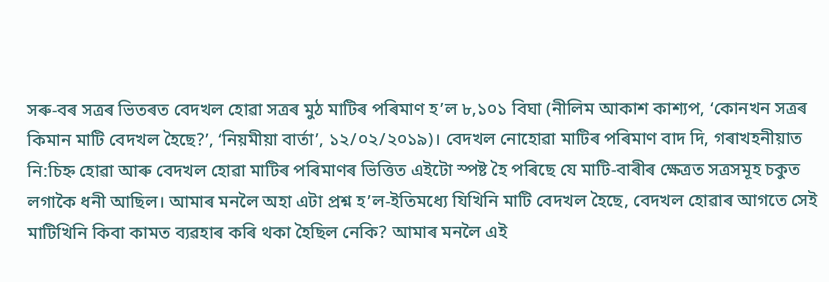সৰু-বৰ সত্ৰৰ ভিতৰত বেদখল হোৱা সত্ৰৰ মুঠ মাটিৰ পৰিমাণ হ’ল ৮,১০১ বিঘা (নীলিম আকাশ কাশ্যপ, ‘কোনখন সত্ৰৰ কিমান মাটি বেদখল হৈছে?’, ‘নিয়মীয়া বাৰ্তা’, ১২/০২/২০১৯)। বেদখল নোহোৱা মাটিৰ পৰিমাণ বাদ দি, গৰাখহনীয়াত নি:চিহ্ন হোৱা আৰু বেদখল হোৱা মাটিৰ পৰিমাণৰ ভিত্তিত এইটো স্পষ্ট হৈ পৰিছে যে মাটি-বাৰীৰ ক্ষেত্ৰত সত্ৰসমূহ চকুত লগাকৈ ধনী আছিল। আমাৰ মনলৈ অহা এটা প্ৰশ্ন হ’ল-ইতিমধ্যে যিখিনি মাটি বেদখল হৈছে, বেদখল হোৱাৰ আগতে সেই মাটিখিনি কিবা কামত ব্যৱহাৰ কৰি থকা হৈছিল নেকি? আমাৰ মনলৈ এই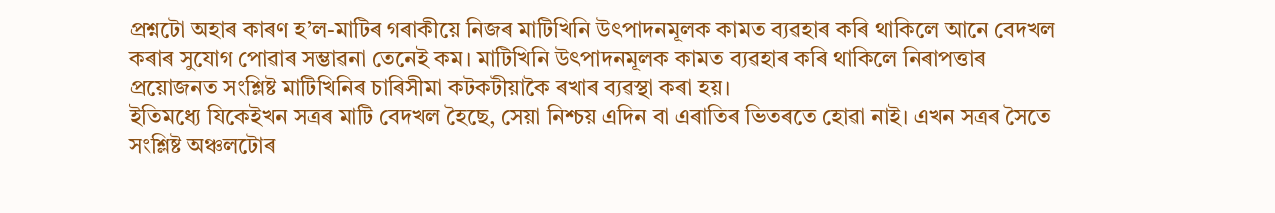প্ৰশ্নটো অহাৰ কাৰণ হ’ল-মাটিৰ গৰাকীয়ে নিজৰ মাটিখিনি উৎপাদনমূলক কামত ব্যৱহাৰ কৰি থাকিলে আনে বেদখল কৰাৰ সুযোগ পোৱাৰ সম্ভাৱনা তেনেই কম। মাটিখিনি উৎপাদনমূলক কামত ব্যৱহাৰ কৰি থাকিলে নিৰাপত্তাৰ প্ৰয়োজনত সংশ্লিষ্ট মাটিখিনিৰ চাৰিসীমা কটকটীয়াকৈ ৰখাৰ ব্যৱস্থা কৰা হয়।
ইতিমধ্যে যিকেইখন সত্ৰৰ মাটি বেদখল হৈছে, সেয়া নিশ্চয় এদিন বা এৰাতিৰ ভিতৰতে হোৱা নাই। এখন সত্ৰৰ সৈতে সংশ্লিষ্ট অঞ্চলটোৰ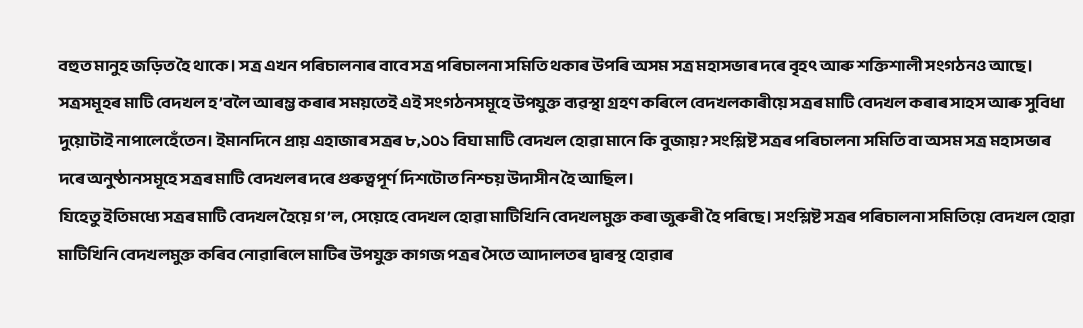বহুত মানুহ জড়িত হৈ থাকে। সত্ৰ এখন পৰিচালনাৰ বাবে সত্ৰ পৰিচালনা সমিতি থকাৰ উপৰি অসম সত্ৰ মহাসভাৰ দৰে বৃহৎ আৰু শক্তিশালী সংগঠনও আছে। সত্ৰসমূহৰ মাটি বেদখল হ’বলৈ আৰম্ভ কৰাৰ সময়তেই এই সংগঠনসমূহে উপযুক্ত ব্যৱস্থা গ্ৰহণ কৰিলে বেদখলকাৰীয়ে সত্ৰৰ মাটি বেদখল কৰাৰ সাহস আৰু সুবিধা দুয়োটাই নাপালেহেঁতেন। ইমানদিনে প্ৰায় এহাজাৰ সত্ৰৰ ৮,১০১ বিঘা মাটি বেদখল হোৱা মানে কি বুজায়? সংশ্লিষ্ট সত্ৰৰ পৰিচালনা সমিতি বা অসম সত্ৰ মহাসভাৰ দৰে অনুষ্ঠানসমূহে সত্ৰৰ মাটি বেদখলৰ দৰে গুৰুত্বপূৰ্ণ দিশটোত নিশ্চয় উদাসীন হৈ আছিল।
যিহেতু ইতিমধ্যে সত্ৰৰ মাটি বেদখল হৈয়ে গ’ল, সেয়েহে বেদখল হোৱা মাটিখিনি বেদখলমুক্ত কৰা জুৰুৰী হৈ পৰিছে। সংশ্লিষ্ট সত্ৰৰ পৰিচালনা সমিতিয়ে বেদখল হোৱা মাটিখিনি বেদখলমুক্ত কৰিব নোৱাৰিলে মাটিৰ উপযুক্ত কাগজ পত্ৰৰ সৈতে আদালতৰ দ্বাৰস্থ হোৱাৰ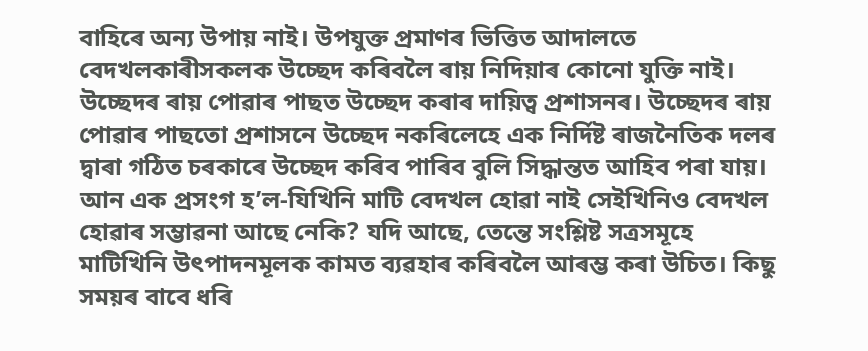বাহিৰে অন্য উপায় নাই। উপযুক্ত প্ৰমাণৰ ভিত্তিত আদালতে বেদখলকাৰীসকলক উচ্ছেদ কৰিবলৈ ৰায় নিদিয়াৰ কোনো যুক্তি নাই। উচ্ছেদৰ ৰায় পোৱাৰ পাছত উচ্ছেদ কৰাৰ দায়িত্ব প্ৰশাসনৰ। উচ্ছেদৰ ৰায় পোৱাৰ পাছতো প্ৰশাসনে উচ্ছেদ নকৰিলেহে এক নিৰ্দিষ্ট ৰাজনৈতিক দলৰ দ্বাৰা গঠিত চৰকাৰে উচ্ছেদ কৰিব পাৰিব বুলি সিদ্ধান্তত আহিব পৰা যায়।
আন এক প্ৰসংগ হ’ল-যিখিনি মাটি বেদখল হোৱা নাই সেইখিনিও বেদখল হোৱাৰ সম্ভাৱনা আছে নেকি? যদি আছে, তেন্তে সংশ্লিষ্ট সত্ৰসমূহে মাটিখিনি উৎপাদনমূলক কামত ব্যৱহাৰ কৰিবলৈ আৰম্ভ কৰা উচিত। কিছু সময়ৰ বাবে ধৰি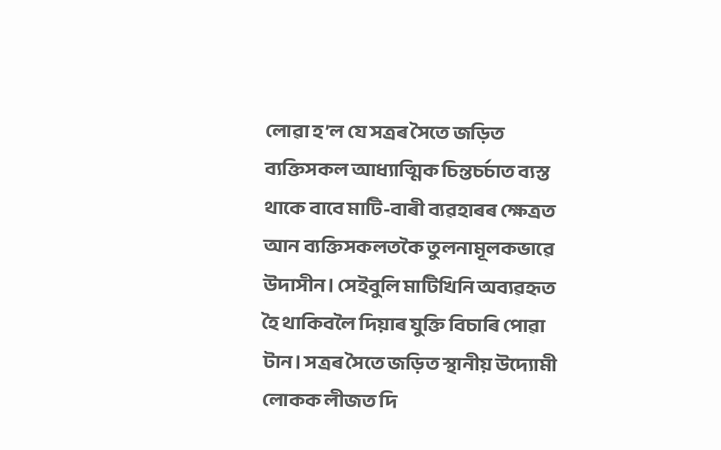লোৱা হ’ল যে সত্ৰৰ সৈতে জড়িত ব্যক্তিসকল আধ্যাত্মিক চিন্তচৰ্চাত ব্যস্ত থাকে বাবে মাটি-বাৰী ব্যৱহাৰৰ ক্ষেত্ৰত আন ব্যক্তিসকলতকৈ তুলনামূলকভাৱে উদাসীন। সেইবুলি মাটিখিনি অব্যৱহৃত হৈ থাকিবলৈ দিয়াৰ যুক্তি বিচাৰি পোৱা টান। সত্ৰৰ সৈতে জড়িত স্থানীয় উদ্যোমী লোকক লীজত দি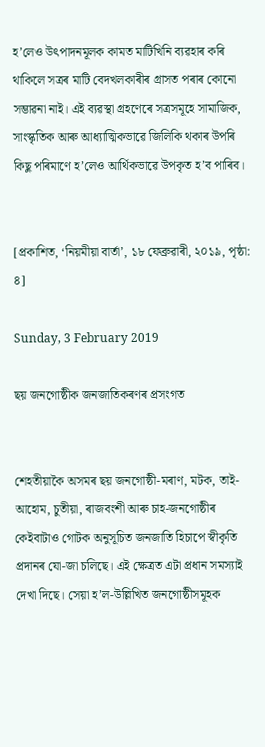হ’লেও উৎপাদনমূলক কামত মাটিখিনি ব্যৱহাৰ কৰি থাকিলে সত্ৰৰ মাটি বেদখলকাৰীৰ গ্ৰাসত পৰাৰ কোনো সম্ভাৱনা নাই। এই ব্যৱস্থা গ্ৰহণেৰে সত্ৰসমূহে সামাজিক, সাংস্কৃতিক আৰু আধ্যাত্মিকভাৱে জিলিকি থকাৰ উপৰি কিছু পৰিমাণে হ’লেও আৰ্থিকভাৱে উপকৃত হ’ব পাৰিব।


[প্ৰকাশিত, ‘নিয়মীয়া বাৰ্তা’, ১৮ ফেব্ৰুৱাৰী, ২০১৯, পৃষ্ঠা: ৪]

Sunday, 3 February 2019

ছয় জনগোষ্ঠীক জনজাতিকৰণৰ প্ৰসংগত


শেহতীয়াকৈ অসমৰ ছয় জনগোষ্ঠী-মৰাণ, মটক, তাই-আহোম, চুতীয়া, ৰাজবংশী আৰু চাহ-জনগোষ্ঠীৰ কেইবাটাও গোটক অনুসূচিত জনজাতি হিচাপে স্বীকৃতি প্ৰদানৰ যো-জা চলিছে। এই ক্ষেত্ৰত এটা প্ৰধান সমস্যাই দেখা দিছে। সেয়া হ’ল-উল্লিখিত জনগোষ্ঠীসমূহক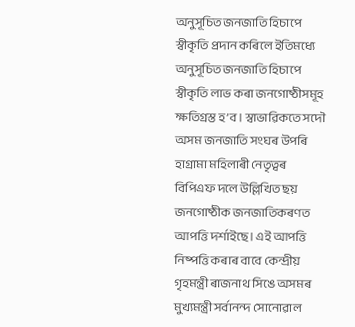অনুসূচিত জনজাতি হিচাপে স্বীকৃতি প্ৰদান কৰিলে ইতিমধ্যে অনুসূচিত জনজাতি হিচাপে স্বীকৃতি লাভ কৰা জনগোষ্ঠীসমূহ ক্ষতিগ্ৰস্ত হ’ব। স্বাভাৱিকতে সদৌ অসম জনজাতি সংঘৰ উপৰি হাগ্ৰামা মহিলাৰী নেতৃত্বৰ বিপিএফ দলে উল্লিখিত ছয় জনগোষ্ঠীক জনজাতিকৰণত আপত্তি দৰ্শাইছে। এই আপত্তি নিষ্পত্তি কৰাৰ বাবে কেন্দ্ৰীয় গৃহমন্ত্ৰী ৰাজনাথ সিঙে অসমৰ মুখ্যমন্ত্ৰী সৰ্বানন্দ সোনোৱাল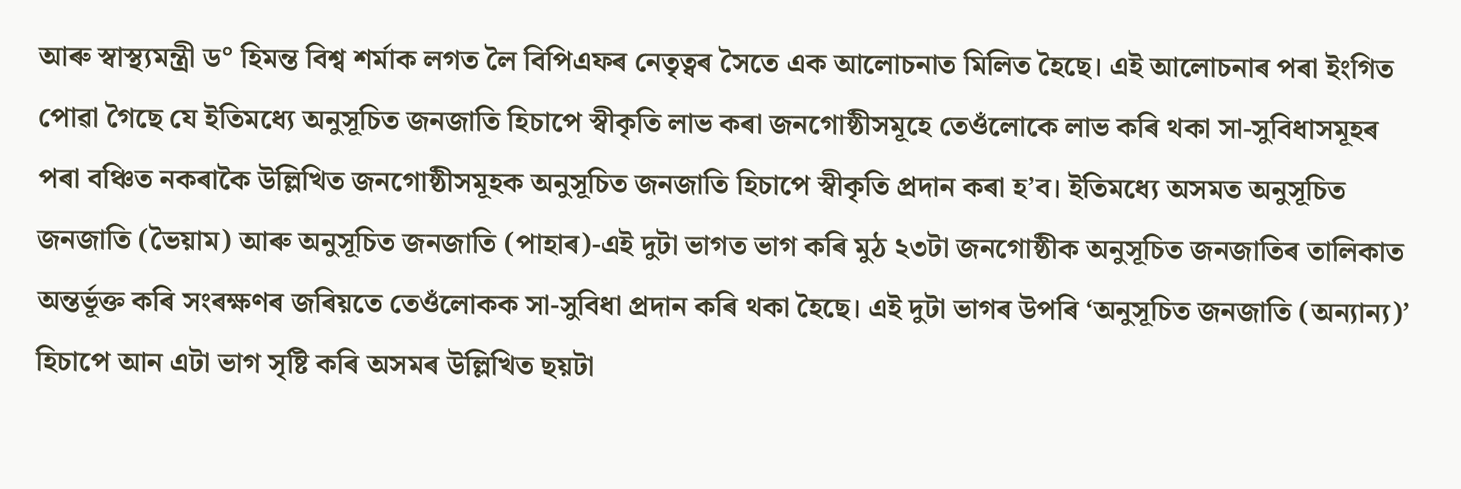আৰু স্বাস্থ্যমন্ত্ৰী ড° হিমন্ত বিশ্ব শৰ্মাক লগত লৈ বিপিএফৰ নেতৃত্বৰ সৈতে এক আলোচনাত মিলিত হৈছে। এই আলোচনাৰ পৰা ইংগিত পোৱা গৈছে যে ইতিমধ্যে অনুসূচিত জনজাতি হিচাপে স্বীকৃতি লাভ কৰা জনগোষ্ঠীসমূহে তেওঁলোকে লাভ কৰি থকা সা-সুবিধাসমূহৰ পৰা বঞ্চিত নকৰাকৈ উল্লিখিত জনগোষ্ঠীসমূহক অনুসূচিত জনজাতি হিচাপে স্বীকৃতি প্ৰদান কৰা হ’ব। ইতিমধ্যে অসমত অনুসূচিত জনজাতি (ভৈয়াম) আৰু অনুসূচিত জনজাতি (পাহাৰ)-এই দুটা ভাগত ভাগ কৰি মুঠ ২৩টা জনগোষ্ঠীক অনুসূচিত জনজাতিৰ তালিকাত অন্তৰ্ভূক্ত কৰি সংৰক্ষণৰ জৰিয়তে তেওঁলোকক সা-সুবিধা প্ৰদান কৰি থকা হৈছে। এই দুটা ভাগৰ উপৰি ‘অনুসূচিত জনজাতি (অন্যান্য)’ হিচাপে আন এটা ভাগ সৃষ্টি কৰি অসমৰ উল্লিখিত ছয়টা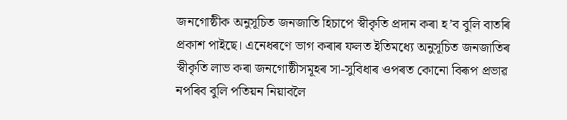জনগোষ্ঠীক অনুসূচিত জনজাতি হিচাপে স্বীকৃতি প্ৰদান কৰা হ’ব বুলি বাতৰি প্ৰকাশ পাইছে। এনেধৰণে ভাগ কৰাৰ ফলত ইতিমধ্যে অনুসূচিত জনজাতিৰ স্বীকৃতি লাভ কৰা জনগোষ্ঠীসমূহৰ সা-সুবিধাৰ ওপৰত কোনো বিৰূপ প্ৰভাৱ নপৰিব বুলি পতিয়ন নিয়াবলৈ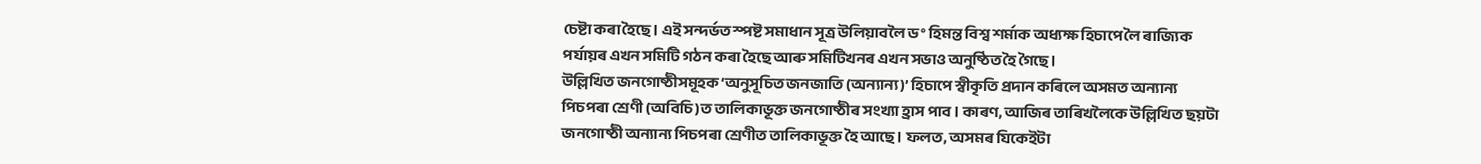চেষ্টা কৰা হৈছে। এই সন্দৰ্ভত স্পষ্ট সমাধান সূত্ৰ উলিয়াবলৈ ড° হিমন্ত বিশ্ব শৰ্মাক অধ্যক্ষ হিচাপে লৈ ৰাজ্যিক পৰ্যায়ৰ এখন সমিটি গঠন কৰা হৈছে আৰু সমিটিখনৰ এখন সভাও অনুষ্ঠিত হৈ গৈছে।
উল্লিখিত জনগোষ্ঠীসমূহক ‘অনুসূচিত জনজাতি (অন্যান্য)’ হিচাপে স্বীকৃতি প্ৰদান কৰিলে অসমত অন্যান্য পিচপৰা শ্ৰেণী (অবিচি)ত তালিকাভূক্ত জনগোষ্ঠীৰ সংখ্যা হ্ৰাস পাব। কাৰণ, আজিৰ তাৰিখলৈকে উল্লিখিত ছয়টা জনগোষ্ঠী অন্যান্য পিচপৰা শ্ৰেণীত তালিকাভূক্ত হৈ আছে। ফলত, অসমৰ যিকেইটা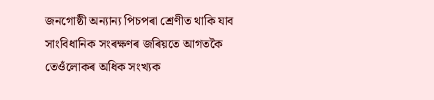জনগোষ্ঠী অন্যান্য পিচপৰা শ্ৰেণীত থাকি যাব সাংবিধানিক সংৰক্ষণৰ জৰিয়তে আগতকৈ তেওঁলোকৰ অধিক সংখ্যক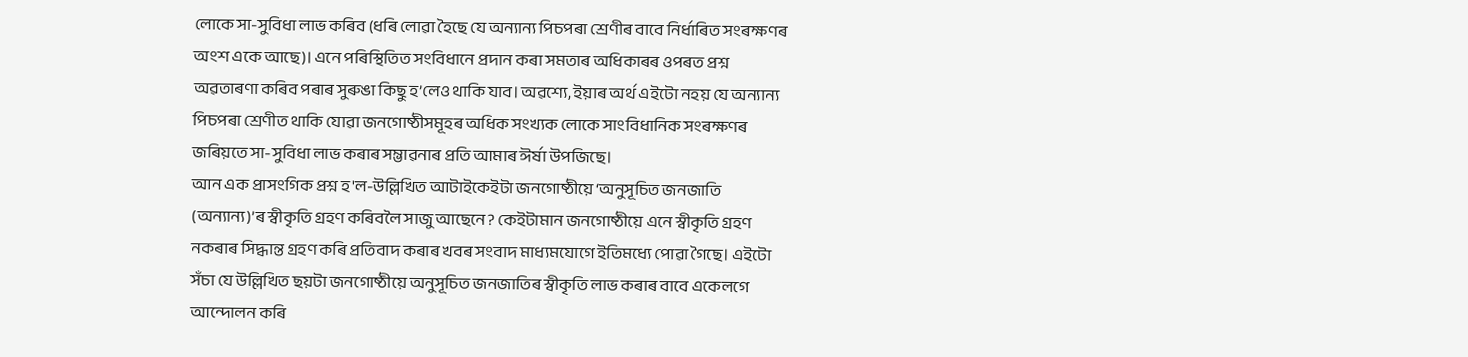লোকে সা-সুবিধা লাভ কৰিব (ধৰি লোৱা হৈছে যে অন্যান্য পিচপৰা শ্ৰেণীৰ বাবে নিৰ্ধাৰিত সংৰক্ষণৰ অংশ একে আছে)। এনে পৰিস্থিতিত সংবিধানে প্ৰদান কৰা সমতাৰ অধিকাৰৰ ওপৰত প্ৰশ্ন অৱতাৰণা কৰিব পৰাৰ সুৰুঙা কিছু হ’লেও থাকি যাব। অৱশ্যে, ইয়াৰ অৰ্থ এইটো নহয় যে অন্যান্য পিচপৰা শ্ৰেণীত থাকি যোৱা জনগোষ্ঠীসমূহৰ অধিক সংখ্যক লোকে সাংবিধানিক সংৰক্ষণৰ জৰিয়তে সা-সুবিধা লাভ কৰাৰ সম্ভাৱনাৰ প্ৰতি আমাৰ ঈৰ্ষা উপজিছে।
আন এক প্ৰাসংগিক প্ৰশ্ন হ'ল-উল্লিখিত আটাইকেইটা জনগোষ্ঠীয়ে ‘অনুসূচিত জনজাতি (অন্যান্য)’ৰ স্বীকৃতি গ্ৰহণ কৰিবলৈ সাজু আছেনে? কেইটামান জনগোষ্ঠীয়ে এনে স্বীকৃতি গ্ৰহণ নকৰাৰ সিদ্ধান্ত গ্ৰহণ কৰি প্ৰতিবাদ কৰাৰ খবৰ সংবাদ মাধ্যমযোগে ইতিমধ্যে পোৱা গৈছে। এইটো সঁচা যে উল্লিখিত ছয়টা জনগোষ্ঠীয়ে অনুসূচিত জনজাতিৰ স্বীকৃতি লাভ কৰাৰ বাবে একেলগে আন্দোলন কৰি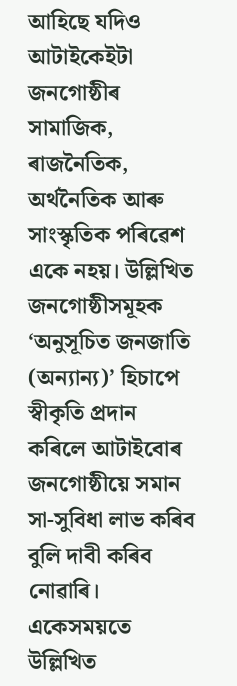আহিছে যদিও আটাইকেইটা জনগোষ্ঠীৰ সামাজিক, ৰাজনৈতিক, অৰ্থনৈতিক আৰু সাংস্কৃতিক পৰিৱেশ একে নহয়। উল্লিখিত জনগোষ্ঠীসমূহক ‘অনুসূচিত জনজাতি (অন্যান্য)’ হিচাপে স্বীকৃতি প্ৰদান কৰিলে আটাইবোৰ জনগোষ্ঠীয়ে সমান সা-সুবিধা লাভ কৰিব বুলি দাবী কৰিব নোৱাৰি। একেসময়তে উল্লিখিত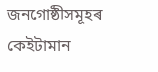জনগোষ্ঠীসমূহৰ কেইটামান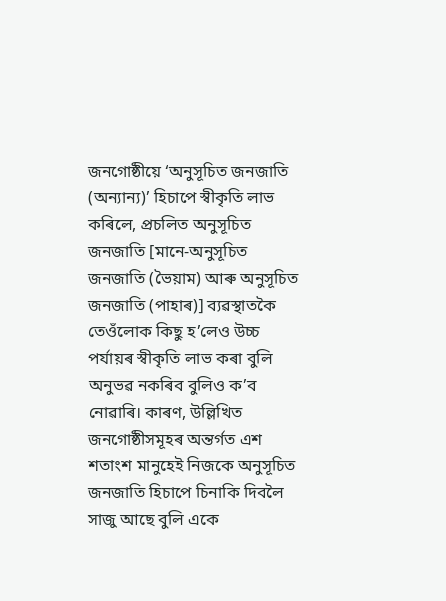জনগোষ্ঠীয়ে ‘অনুসূচিত জনজাতি (অন্যান্য)’ হিচাপে স্বীকৃতি লাভ কৰিলে, প্ৰচলিত অনুসূচিত জনজাতি [মানে-অনুসূচিত জনজাতি (ভৈয়াম) আৰু অনুসূচিত জনজাতি (পাহাৰ)] ব্যৱস্থাতকৈ তেওঁলোক কিছু হ’লেও উচ্চ পৰ্যায়ৰ স্বীকৃতি লাভ কৰা বুলি অনুভৱ নকৰিব বুলিও ক’ব নোৱাৰি। কাৰণ, উল্লিখিত জনগোষ্ঠীসমূহৰ অন্তৰ্গত এশ শতাংশ মানুহেই নিজকে অনুসূচিত জনজাতি হিচাপে চিনাকি দিবলৈ সাজু আছে বুলি একে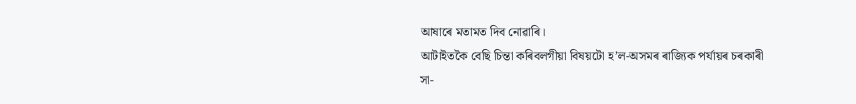আষাৰে মতামত দিব নোৱাৰি।
আটাইতকৈ বেছি চিন্তা কৰিবলগীয়া বিষয়টো হ’ল-অসমৰ ৰাজ্যিক পৰ্যায়ৰ চৰকাৰী সা-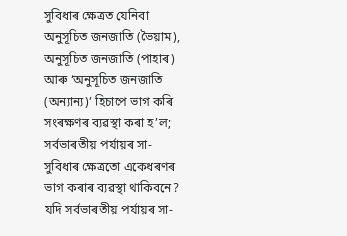সুবিধাৰ ক্ষেত্ৰত যেনিবা অনুসূচিত জনজাতি (ভৈয়াম), অনুসূচিত জনজাতি (পাহাৰ) আৰু ‘অনুসূচিত জনজাতি (অন্যান্য)’ হিচাপে ভাগ কৰি সংৰক্ষণৰ ব্যৱস্থা কৰা হ’ল; সৰ্বভাৰতীয় পৰ্যায়ৰ সা-সুবিধাৰ ক্ষেত্ৰতো একেধৰণৰ ভাগ কৰাৰ ব্যৱস্থা থাকিবনে? যদি সৰ্বভাৰতীয় পৰ্যায়ৰ সা-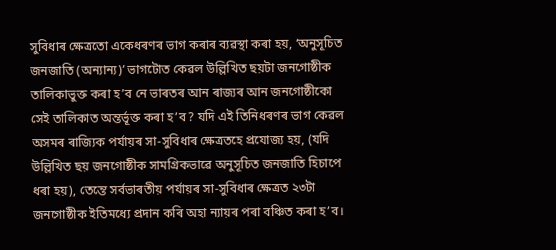সুবিধাৰ ক্ষেত্ৰতো একেধৰণৰ ভাগ কৰাৰ ব্যৱস্থা কৰা হয়, ‘অনুসূচিত জনজাতি (অন্যান্য)’ ভাগটোত কেৱল উল্লিখিত ছয়টা জনগোষ্ঠীক তালিকাভুক্ত কৰা হ’ব নে ভাৰতৰ আন ৰাজ্যৰ আন জনগোষ্ঠীকো সেই তালিকাত অন্তৰ্ভূক্ত কৰা হ’ব? যদি এই তিনিধৰণৰ ভাগ কেৱল অসমৰ ৰাজ্যিক পৰ্যায়ৰ সা-সুবিধাৰ ক্ষেত্ৰতহে প্ৰযোজ্য হয়, (যদি উল্লিখিত ছয় জনগোষ্ঠীক সামগ্ৰিকভাৱে অনুসূচিত জনজাতি হিচাপে ধৰা হয়), তেন্তে সৰ্বভাৰতীয় পৰ্যায়ৰ সা-সুবিধাৰ ক্ষেত্ৰত ২৩টা জনগোষ্ঠীক ইতিমধ্যে প্ৰদান কৰি অহা ন্যায়ৰ পৰা বঞ্চিত কৰা হ’ব।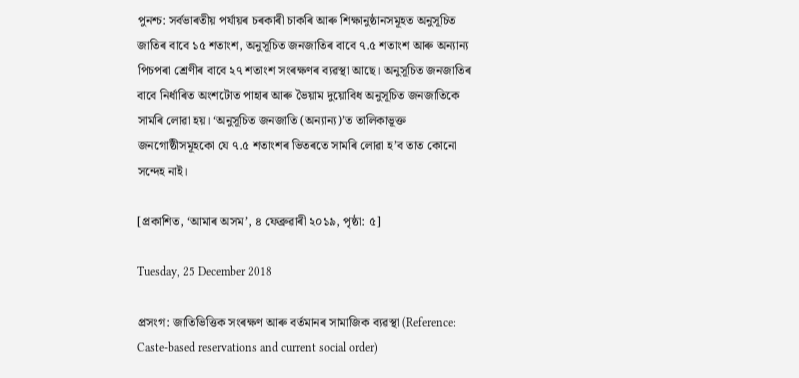পুনশ্চ: সৰ্বভাৰতীয় পৰ্যায়ৰ চৰকাৰী চাকৰি আৰু শিক্ষানুষ্ঠানসমূহত অনুসূচিত জাতিৰ বাবে ১৫ শতাংশ, অনুসূচিত জনজাতিৰ বাবে ৭.৫ শতাংশ আৰু অন্যান্য পিচপৰা শ্ৰেণীৰ বাবে ২৭ শতাংশ সংৰক্ষণৰ ব্যৱস্থা আছে। অনুসূচিত জনজাতিৰ বাবে নিৰ্ধাৰিত অংশটোত পাহাৰ আৰু ভৈয়াম দুয়োবিধ অনুসূচিত জনজাতিকে সামৰি লোৱা হয়। ‘অনুসূচিত জনজাতি (অন্যান্য)’ত তালিকাভূক্ত জনগোষ্ঠীসমূহকো যে ৭.৫ শতাংশৰ ভিতৰতে সামৰি লোৱা হ’ব তাত কোনো সন্দেহ নাই।

[প্ৰকাশিত, ‘আমাৰ অসম’, ৪ ফেব্ৰুৱাৰী ২০১৯, পৃষ্ঠা: ৫]

Tuesday, 25 December 2018

প্ৰসংগ: জাতিভিত্তিক সংৰক্ষণ আৰু বৰ্তমানৰ সামাজিক ব্যৱস্থা (Reference: Caste-based reservations and current social order)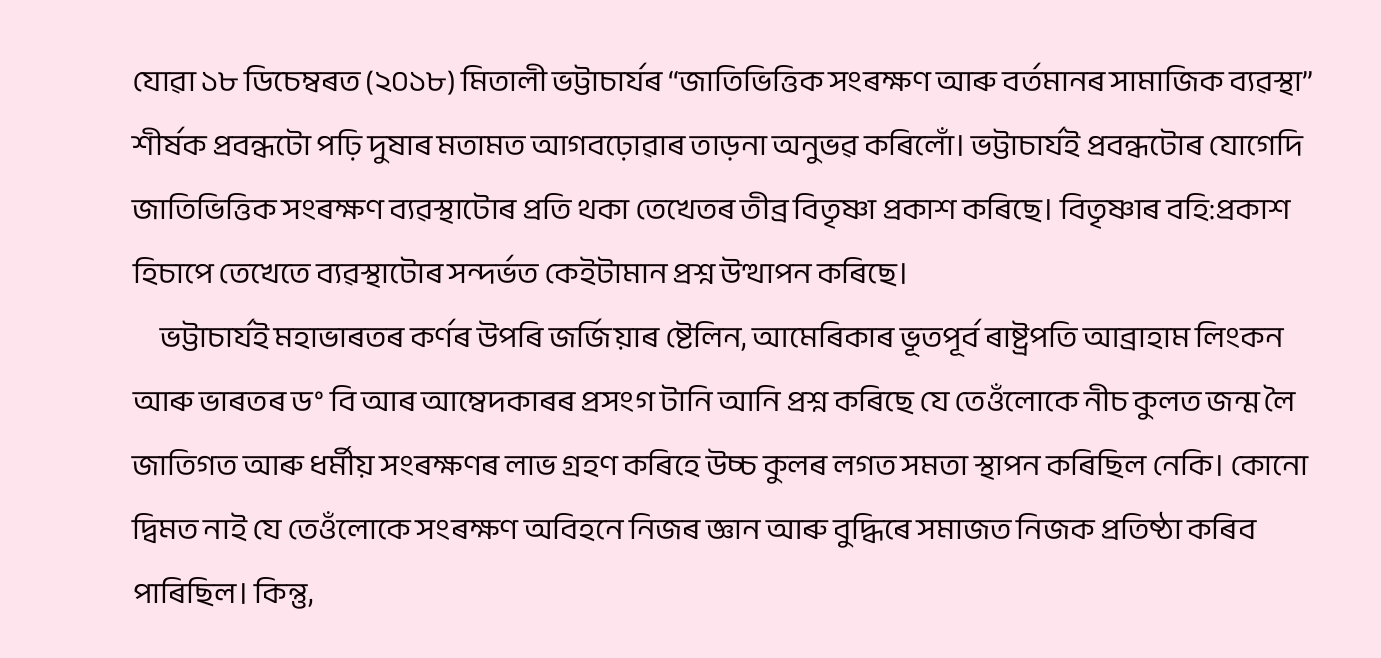যোৱা ১৮ ডিচেম্বৰত (২০১৮) মিতালী ভট্টাচাৰ্যৰ “জাতিভিত্তিক সংৰক্ষণ আৰু বৰ্তমানৰ সামাজিক ব্যৱস্থা” শীৰ্ষক প্ৰবন্ধটো পঢ়ি দুষাৰ মতামত আগবঢ়োৱাৰ তাড়না অনুভৱ কৰিলোঁ। ভট্টাচাৰ্যই প্ৰবন্ধটোৰ যোগেদি জাতিভিত্তিক সংৰক্ষণ ব্যৱস্থাটোৰ প্ৰতি থকা তেখেতৰ তীব্ৰ বিতৃষ্ণা প্ৰকাশ কৰিছে। বিতৃষ্ণাৰ বহি:প্ৰকাশ হিচাপে তেখেতে ব্যৱস্থাটোৰ সন্দৰ্ভত কেইটামান প্ৰশ্ন উত্থাপন কৰিছে।
     ভট্টাচাৰ্যই মহাভাৰতৰ কৰ্ণৰ উপৰি জৰ্জিয়াৰ ষ্টেলিন, আমেৰিকাৰ ভূতপূৰ্ব ৰাষ্ট্ৰপতি আব্ৰাহাম লিংকন আৰু ভাৰতৰ ড° বি আৰ আম্বেদকাৰৰ প্ৰসংগ টানি আনি প্ৰশ্ন কৰিছে যে তেওঁলোকে নীচ কুলত জন্ম লৈ জাতিগত আৰু ধৰ্মীয় সংৰক্ষণৰ লাভ গ্ৰহণ কৰিহে উচ্চ কুলৰ লগত সমতা স্থাপন কৰিছিল নেকি। কোনো দ্বিমত নাই যে তেওঁলোকে সংৰক্ষণ অবিহনে নিজৰ জ্ঞান আৰু বুদ্ধিৰে সমাজত নিজক প্ৰতিষ্ঠা কৰিব পাৰিছিল। কিন্তু,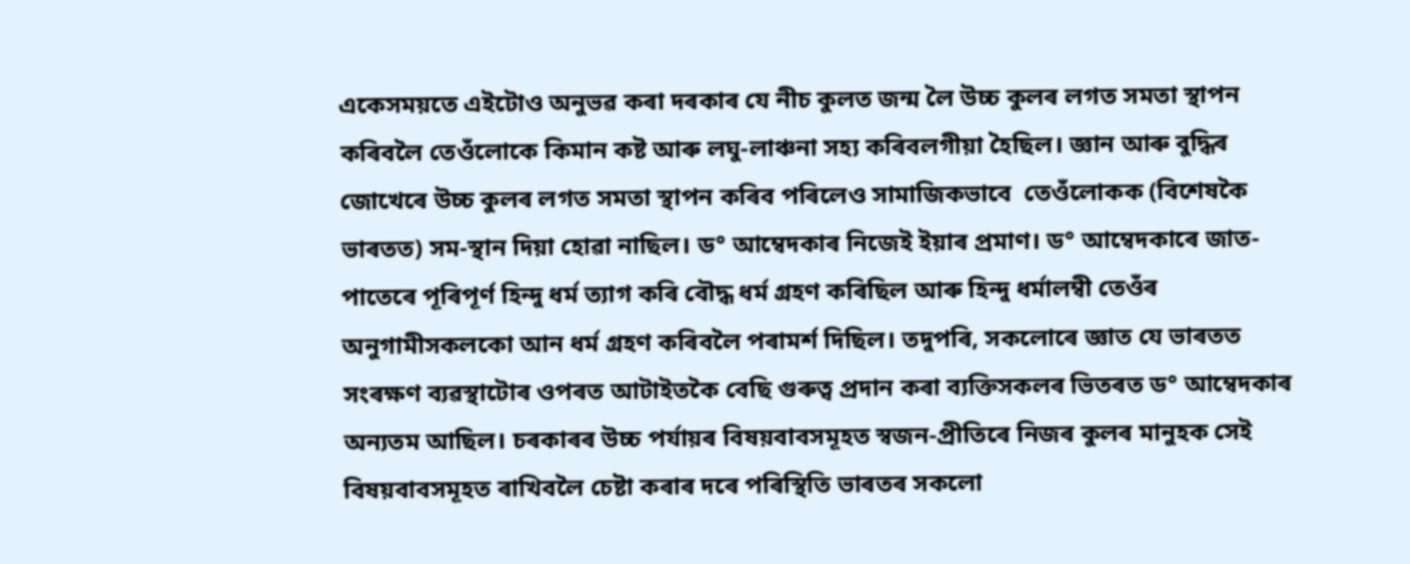একেসময়তে এইটোও অনুভৱ কৰা দৰকাৰ যে নীচ কুলত জন্ম লৈ উচ্চ কুলৰ লগত সমতা স্থাপন কৰিবলৈ তেওঁলোকে কিমান কষ্ট আৰু লঘু-লাঞ্চনা সহ্য কৰিবলগীয়া হৈছিল। জ্ঞান আৰু বুদ্ধিৰ জোখেৰে উচ্চ কুলৰ লগত সমতা স্থাপন কৰিব পৰিলেও সামাজিকভাবে  তেওঁলোকক (বিশেষকৈ ভাৰতত) সম-স্থান দিয়া হোৱা নাছিল। ড° আম্বেদকাৰ নিজেই ইয়াৰ প্ৰমাণ। ড° আম্বেদকাৰে জাত-পাতেৰে পূৰিপূৰ্ণ হিন্দু ধৰ্ম ত্যাগ কৰি বৌদ্ধ ধৰ্ম গ্ৰহণ কৰিছিল আৰু হিন্দু ধৰ্মালম্বী তেওঁৰ অনুগামীসকলকো আন ধৰ্ম গ্ৰহণ কৰিবলৈ পৰামৰ্শ দিছিল। তদুপৰি, সকলোৰে জ্ঞাত যে ভাৰতত সংৰক্ষণ ব্যৱস্থাটোৰ ওপৰত আটাইতকৈ বেছি গুৰুত্ব প্ৰদান কৰা ব্যক্তিসকলৰ ভিতৰত ড° আম্বেদকাৰ অন্যতম আছিল। চৰকাৰৰ উচ্চ পৰ্যায়ৰ বিষয়বাবসমূহত স্বজন-প্ৰীতিৰে নিজৰ কুলৰ মানুহক সেই বিষয়বাবসমূহত ৰাখিবলৈ চেষ্টা কৰাৰ দৰে পৰিস্থিতি ভাৰতৰ সকলো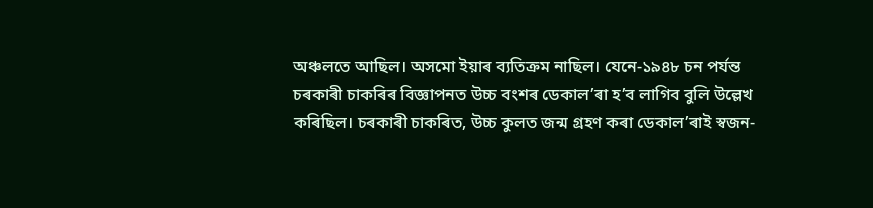অঞ্চলতে আছিল। অসমো ইয়াৰ ব্যতিক্ৰম নাছিল। যেনে-১৯৪৮ চন পৰ্যন্ত চৰকাৰী চাকৰিৰ বিজ্ঞাপনত উচ্চ বংশৰ ডেকাল’ৰা হ’ব লাগিব বুলি উল্লেখ কৰিছিল। চৰকাৰী চাকৰিত, উচ্চ কুলত জন্ম গ্ৰহণ কৰা ডেকাল’ৰাই স্বজন-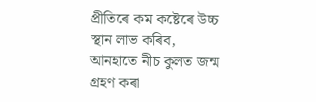প্ৰীতিৰে কম কষ্টেৰে উচ্চ স্থান লাভ কৰিব, আনহাতে নীচ কুলত জন্ম গ্ৰহণ কৰা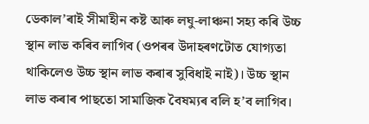ডেকাল’ৰাই সীমাহীন কষ্ট আৰু লঘু-লাঞ্চনা সহ্য কৰি উচ্চ স্থান লাভ কৰিব লাগিব (ওপৰৰ উদাহৰণটোত যোগ্যতা থাকিলেও উচ্চ স্থান লাভ কৰাৰ সুবিধাই নাই)। উচ্চ স্থান লাভ কৰাৰ পাছতো সামাজিক বৈষম্যৰ বলি হ’ব লাগিব।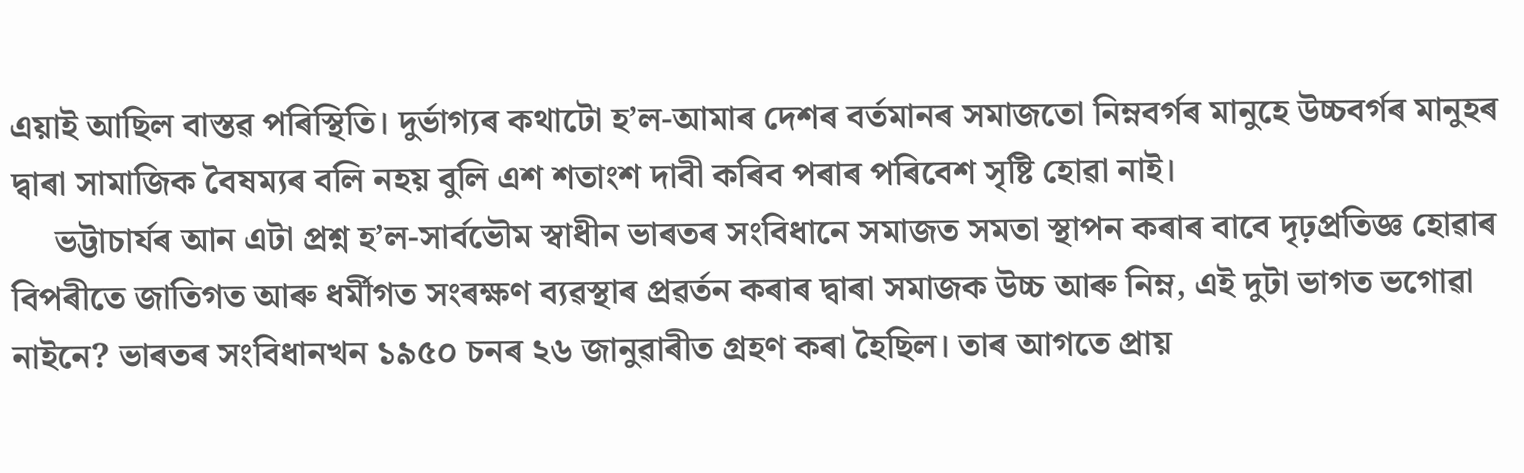এয়াই আছিল বাস্তৱ পৰিস্থিতি। দুৰ্ভাগ্যৰ কথাটো হ’ল-আমাৰ দেশৰ বৰ্তমানৰ সমাজতো নিম্নবৰ্গৰ মানুহে উচ্চবৰ্গৰ মানুহৰ দ্বাৰা সামাজিক বৈষম্যৰ বলি নহয় বুলি এশ শতাংশ দাবী কৰিব পৰাৰ পৰিবেশ সৃষ্টি হোৱা নাই।
     ভট্টাচাৰ্যৰ আন এটা প্ৰশ্ন হ’ল-সাৰ্বভৌম স্বাধীন ভাৰতৰ সংবিধানে সমাজত সমতা স্থাপন কৰাৰ বাবে দৃঢ়প্ৰতিজ্ঞ হোৱাৰ বিপৰীতে জাতিগত আৰু ধৰ্মীগত সংৰক্ষণ ব্যৱস্থাৰ প্ৰৱৰ্তন কৰাৰ দ্বাৰা সমাজক উচ্চ আৰু নিম্ন, এই দুটা ভাগত ভগোৱা নাইনে? ভাৰতৰ সংবিধানখন ১৯৫০ চনৰ ২৬ জানুৱাৰীত গ্ৰহণ কৰা হৈছিল। তাৰ আগতে প্ৰায়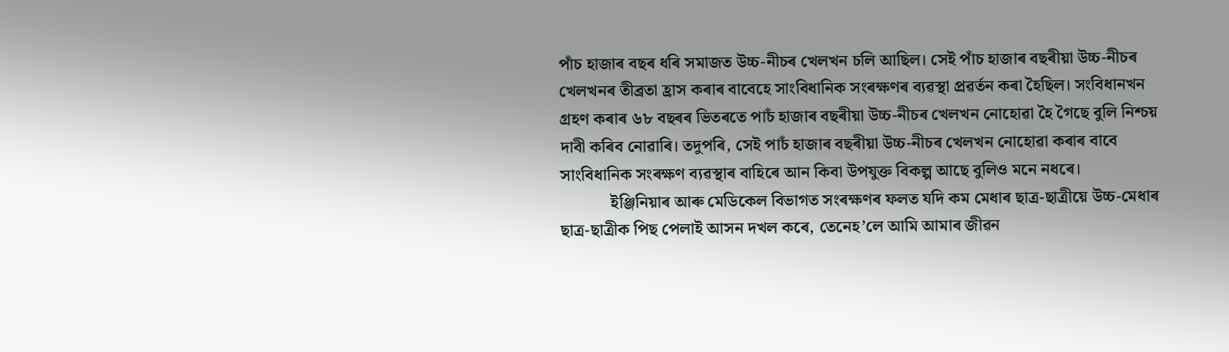পাঁচ হাজাৰ বছৰ ধৰি সমাজত উচ্চ-নীচৰ খেলখন চলি আছিল। সেই পাঁচ হাজাৰ বছৰীয়া উচ্চ-নীচৰ খেলখনৰ তীব্ৰতা হ্ৰাস কৰাৰ বাবেহে সাংবিধানিক সংৰক্ষণৰ ব্যৱস্থা প্ৰৱৰ্তন কৰা হৈছিল। সংবিধানখন গ্ৰহণ কৰাৰ ৬৮ বছৰৰ ভিতৰতে পাচঁ হাজাৰ বছৰীয়া উচ্চ-নীচৰ খেলখন নোহোৱা হৈ গৈছে বুলি নিশ্চয় দাবী কৰিব নোৱাৰি। তদুপৰি, সেই পাচঁ হাজাৰ বছৰীয়া উচ্চ-নীচৰ খেলখন নোহোৱা কৰাৰ বাবে সাংবিধানিক সংৰক্ষণ ব্যৱস্থাৰ বাহিৰে আন কিবা উপযুক্ত বিকল্প আছে বুলিও মনে নধৰে।
            ইঞ্জিনিয়াৰ আৰু মেডিকেল বিভাগত সংৰক্ষণৰ ফলত যদি কম মেধাৰ ছাত্ৰ-ছাত্ৰীয়ে উচ্চ-মেধাৰ ছাত্ৰ-ছাত্ৰীক পিছ পেলাই আসন দখল কৰে, তেনেহ’লে আমি আমাৰ জীৱন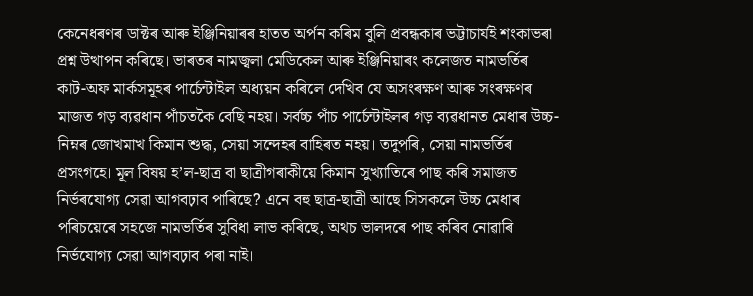কেনেধৰণৰ ডাক্টৰ আৰু ইঞ্জিনিয়াৰৰ হাতত অৰ্পন কৰিম বুলি প্ৰবন্ধকাৰ ভট্টাচাৰ্যই শংকাভৰা প্ৰশ্ন উত্থাপন কৰিছে। ভাৰতৰ নামজ্বলা মেডিকেল আৰু ইঞ্জিনিয়াৰং কলেজত নামভৰ্তিৰ কাট-অফ মাৰ্কসমূহৰ পাৰ্চেন্টাইল অধ্যয়ন কৰিলে দেখিব যে অসংৰক্ষণ আৰু সংৰক্ষণৰ মাজত গড় ব্যৱধান পাঁচতকৈ বেছি নহয়। সৰ্বচ্চ পাঁচ পাৰ্চেন্টাইলৰ গড় ব্যৱধানত মেধাৰ উচ্চ-নিম্নৰ জোখমাখ কিমান শুদ্ধ, সেয়া সন্দেহৰ বাহিৰত নহয়। তদুপৰি, সেয়া নামভৰ্তিৰ প্ৰসংগহে। মূল বিষয় হ’ল-ছাত্ৰ বা ছাত্ৰীগৰাকীয়ে কিমান সুখ্যাতিৰে পাছ কৰি সমাজত নিৰ্ভৰযোগ্য সেৱা আগবঢ়াব পাৰিছে? এনে বহু ছাত্ৰ-ছাত্ৰী আছে সিসকলে উচ্চ মেধাৰ পৰিচয়েৰে সহজে নামভৰ্তিৰ সুবিধা লাভ কৰিছে, অথচ ভালদৰে পাছ কৰিব নোৱাৰি নিৰ্ভযোগ্য সেৱা আগবঢ়াব পৰা নাই।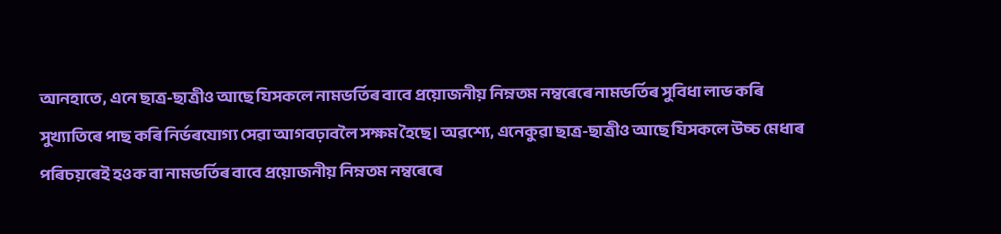আনহাতে, এনে ছাত্ৰ-ছাত্ৰীও আছে যিসকলে নামভৰ্তিৰ বাবে প্ৰয়োজনীয় নিম্নতম নম্বৰেৰে নামভৰ্তিৰ সুবিধা লাভ কৰি সুখ্যাতিৰে পাছ কৰি নিৰ্ভৰযোগ্য সেৱা আগবঢ়াবলৈ সক্ষম হৈছে। অৱশ্যে, এনেকুৱা ছাত্ৰ-ছাত্ৰীও আছে যিসকলে উচ্চ মেধাৰ পৰিচয়ৰেই হওক বা নামভৰ্তিৰ বাবে প্ৰয়োজনীয় নিম্নতম নম্বৰেৰে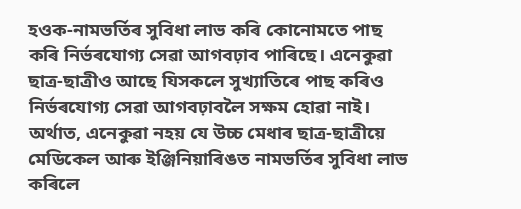হওক-নামভৰ্তিৰ সুবিধা লাভ কৰি কোনোমতে পাছ কৰি নিৰ্ভৰযোগ্য সেৱা আগবঢ়াব পাৰিছে। এনেকুৱা ছাত্ৰ-ছাত্ৰীও আছে যিসকলে সুখ্যাতিৰে পাছ কৰিও নিৰ্ভৰযোগ্য সেৱা আগবঢ়াবলৈ সক্ষম হোৱা নাই। অৰ্থাত, এনেকুৱা নহয় যে উচ্চ মেধাৰ ছাত্ৰ-ছাত্ৰীয়ে মেডিকেল আৰু ইঞ্জিনিয়াৰিঙত নামভৰ্তিৰ সুবিধা লাভ কৰিলে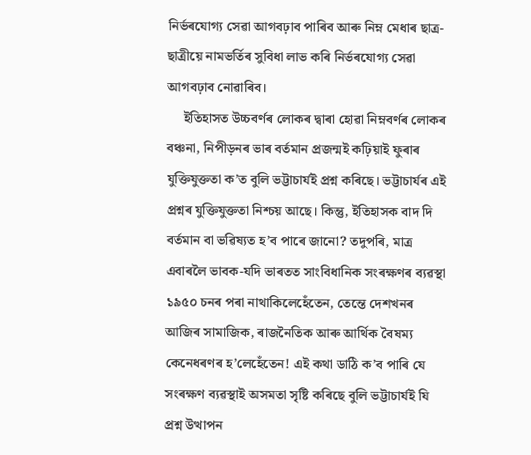নিৰ্ভৰযোগ্য সেৱা আগবঢ়াব পাৰিব আৰু নিম্ন মেধাৰ ছাত্ৰ-ছাত্ৰীয়ে নামভৰ্তিৰ সুবিধা লাভ কৰি নিৰ্ভৰযোগ্য সেৱা আগবঢ়াব নোৱাৰিব।
     ইতিহাসত উচ্চবৰ্ণৰ লোকৰ দ্বাৰা হোৱা নিম্নবৰ্ণৰ লোকৰ বঞ্চনা, নিপীড়নৰ ভাৰ বৰ্তমান প্ৰজন্মই কঢ়িয়াই ফুৰাৰ যুক্তিযুক্ততা ক’ত বুলি ভট্টাচাৰ্যই প্ৰশ্ন কৰিছে। ভট্টাচাৰ্যৰ এই প্ৰশ্নৰ যুক্তিযুক্ততা নিশ্চয় আছে। কিন্তু, ইতিহাসক বাদ দি বৰ্তমান বা ভৱিষ্যত হ’ব পাৰে জানো? তদুপৰি, মাত্ৰ এবাৰলৈ ভাবক-যদি ভাৰতত সাংবিধানিক সংৰক্ষণৰ ব্যৱস্থা ১৯৫০ চনৰ পৰা নাথাকিলেহেঁতেন, তেন্তে দেশখনৰ আজিৰ সামাজিক, ৰাজনৈতিক আৰু আৰ্থিক বৈষম্য কেনেধৰণৰ হ’লেহেঁতেন! এই কথা ডাঠি ক’ব পাৰি যে সংৰক্ষণ ব্যৱস্থাই অসমতা সৃষ্টি কৰিছে বুলি ভট্টাচাৰ্যই যি প্ৰশ্ন উত্থাপন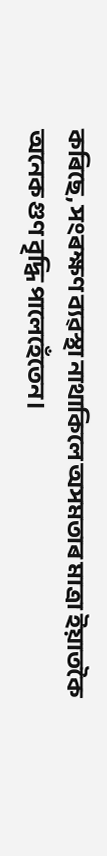কৰিছে, সংৰক্ষণ ব্যৱস্থা নাথাকিলে অসমতাৰ মাত্ৰা ইয়াতকৈ অনেক গুণ বৃদ্ধি পালেহেঁতেন।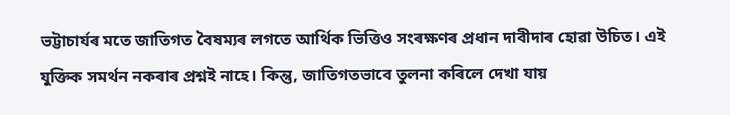ভট্টাচাৰ্যৰ মতে জাতিগত বৈষম্যৰ লগতে আৰ্থিক ভিত্তিও সংৰক্ষণৰ প্ৰধান দাবীদাৰ হোৱা উচিত। এই যুক্তিক সমৰ্থন নকৰাৰ প্ৰশ্নই নাহে। কিন্তু, জাতিগতভাবে তুলনা কৰিলে দেখা যায়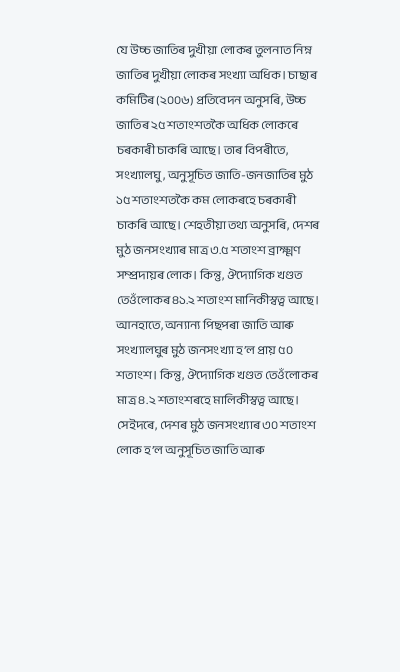যে উচ্চ জাতিৰ দুখীয়া লোকৰ তুলনাত নিম্ন জাতিৰ দুখীয়া লোকৰ সংখ্যা অধিক। চাছাৰ কমিটিৰ (২০০৬) প্ৰতিবেদন অনুসৰি, উচ্চ জাতিৰ ২৫ শতাংশতকৈ অধিক লোকৰে চৰকাৰী চাকৰি আছে। তাৰ বিপৰীতে, সংখ্যালঘু, অনুসূচিত জাতি-জনজাতিৰ মুঠ ১৫ শতাংশতকৈ কম লোকৰহে চৰকাৰী চাকৰি আছে। শেহতীয়া তথ্য অনুসৰি, দেশৰ মুঠ জনসংখ্যাৰ মাত্ৰ ৩.৫ শতাংশ ব্ৰাক্ষ্মণ সম্প্ৰদায়ৰ লোক। কিন্তু, ঔদ্যোগিক খণ্ডত তেওঁলোকৰ ৪১.২ শতাংশ মানিকীস্বত্ব আছে। আনহাতে, অন্যান্য পিছপৰা জাতি আৰু সংখ্যালঘুৰ মুঠ জনসংখ্যা হ’ল প্ৰায় ৫০ শতাংশ। কিন্তু, ঔদ্যোগিক খণ্ডত তেওঁলোকৰ মাত্ৰ ৪.২ শতাংশৰহে মালিকীস্বত্ব আছে। সেইদৰে, দেশৰ মুঠ জনসংখ্যাৰ ৩০ শতাংশ লোক হ’ল অনুসূচিত জাতি আৰু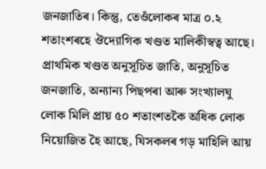জনজাতিৰ। কিন্তু, তেওঁলোকৰ মাত্ৰ ০.২ শতাংশৰহে ঔদ্যোগিক খণ্ডত মালিকীস্বত্ব আছে। প্ৰাথমিক খণ্ডত অনুসূচিত জাতি, অনুসূচিত জনজাতি, অন্যান্য পিছপৰা আৰু সংখ্যালঘু লোক মিলি প্ৰায় ৫০ শতাংশতকৈ অধিক লোক নিয়োজিত হৈ আছে, যিসকলৰ গড় মাহিলি আয়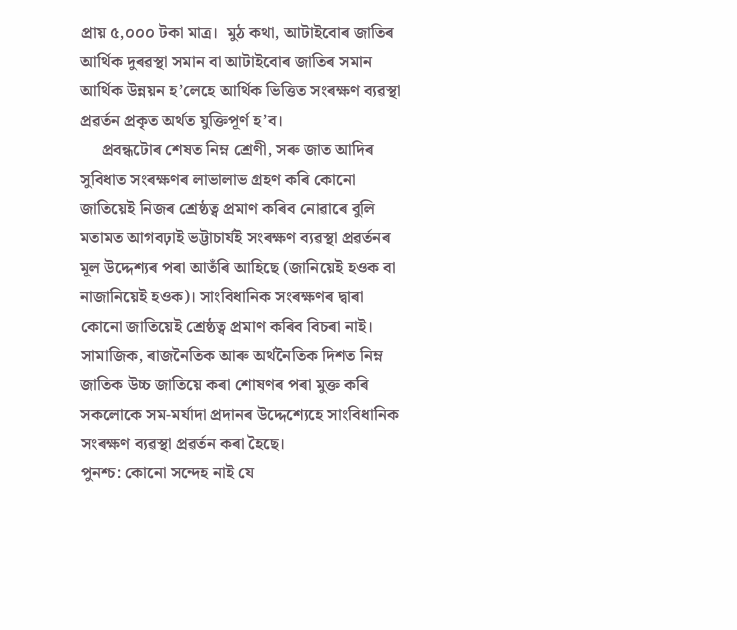প্ৰায় ৫,০০০ টকা মাত্ৰ।  মুঠ কথা, আটাইবোৰ জাতিৰ আৰ্থিক দুৰৱস্থা সমান বা আটাইবোৰ জাতিৰ সমান আৰ্থিক উন্নয়ন হ’লেহে আৰ্থিক ভিত্তিত সংৰক্ষণ ব্যৱস্থা প্ৰৱৰ্তন প্ৰকৃত অৰ্থত যুক্তিপূৰ্ণ হ’ব।
     প্ৰবন্ধটোৰ শেষত নিম্ন শ্ৰেণী, সৰু জাত আদিৰ সুবিধাত সংৰক্ষণৰ লাভালাভ গ্ৰহণ কৰি কোনো জাতিয়েই নিজৰ শ্ৰেষ্ঠত্ব প্ৰমাণ কৰিব নোৱাৰে বুলি মতামত আগবঢ়াই ভট্টাচাৰ্যই সংৰক্ষণ ব্যৱস্থা প্ৰৱৰ্তনৰ মূল উদ্দেশ্যৰ পৰা আতঁৰি আহিছে (জানিয়েই হওক বা নাজানিয়েই হওক)। সাংবিধানিক সংৰক্ষণৰ দ্বাৰা কোনো জাতিয়েই শ্ৰেষ্ঠত্ব প্ৰমাণ কৰিব বিচৰা নাই। সামাজিক, ৰাজনৈতিক আৰু অৰ্থনৈতিক দিশত নিম্ন জাতিক উচ্চ জাতিয়ে কৰা শোষণৰ পৰা মুক্ত কৰি সকলোকে সম-মৰ্যাদা প্ৰদানৰ উদ্দেশ্যেহে সাংবিধানিক সংৰক্ষণ ব্যৱস্থা প্ৰৱৰ্তন কৰা হৈছে।
পুনশ্চ: কোনো সন্দেহ নাই যে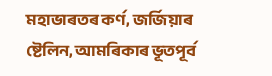মহাভাৰতৰ কৰ্ণ, জৰ্জিয়াৰ ষ্টেলিন, আমৰিকাৰ ভূতপূৰ্ব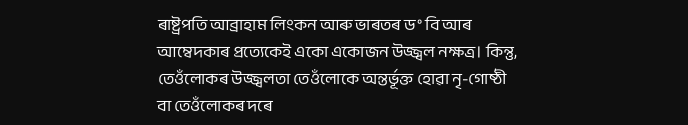ৰাষ্ট্ৰপতি আব্ৰাহাম লিংকন আৰু ভাৰতৰ ড° বি আৰ আম্বেদকাৰ প্ৰত্যেকেই একো একোজন উজ্জ্বল নক্ষত্ৰ। কিন্তু, তেওঁলোকৰ উজ্জ্বলতা তেওঁলোকে অন্তৰ্ভূক্ত হোৱা নৃ-গোষ্ঠী বা তেওঁলোকৰ দৰে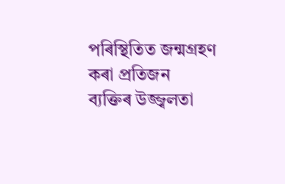পৰিস্থিতিত জন্মগ্ৰহণ কৰা প্ৰতিজন ব্যক্তিৰ উজ্জ্বলতা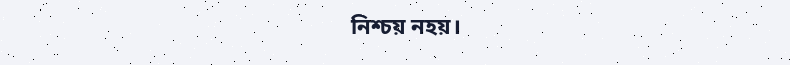নিশ্চয় নহয়।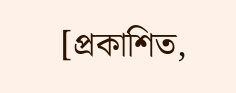[প্ৰকাশিত,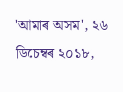'আমাৰ অসম', ২৬ ডিচেম্বৰ ২০১৮,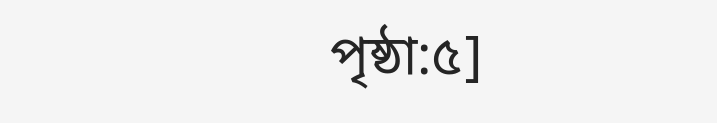পৃষ্ঠা:৫]